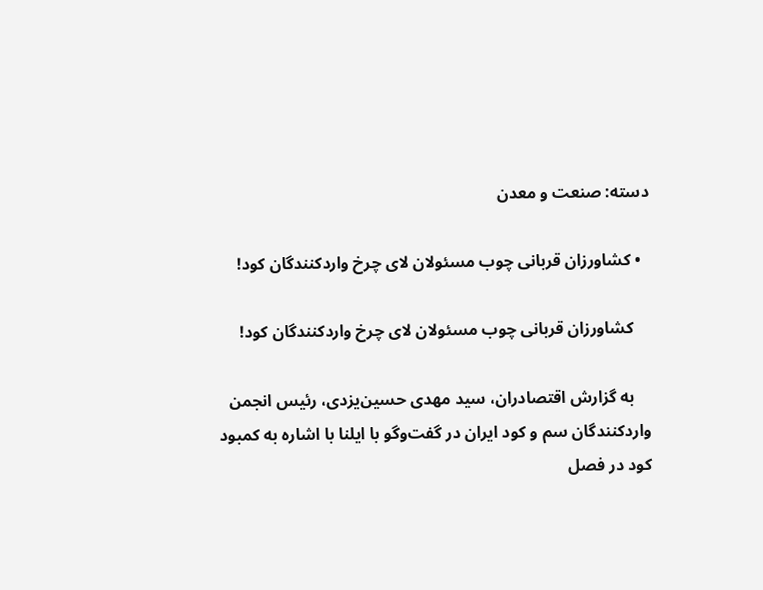دسته: صنعت و معدن

  • کشاورزان قربانی چوب مسئولان لای چرخ واردکنندگان کود!

    کشاورزان قربانی چوب مسئولان لای چرخ واردکنندگان کود!

    به گزارش اقتصادران، سید مهدی حسین‌یزدی، رئیس انجمن واردکنندگان سم و کود ایران در گفت‌و‌گو با ایلنا با اشاره به کمبود کود در فصل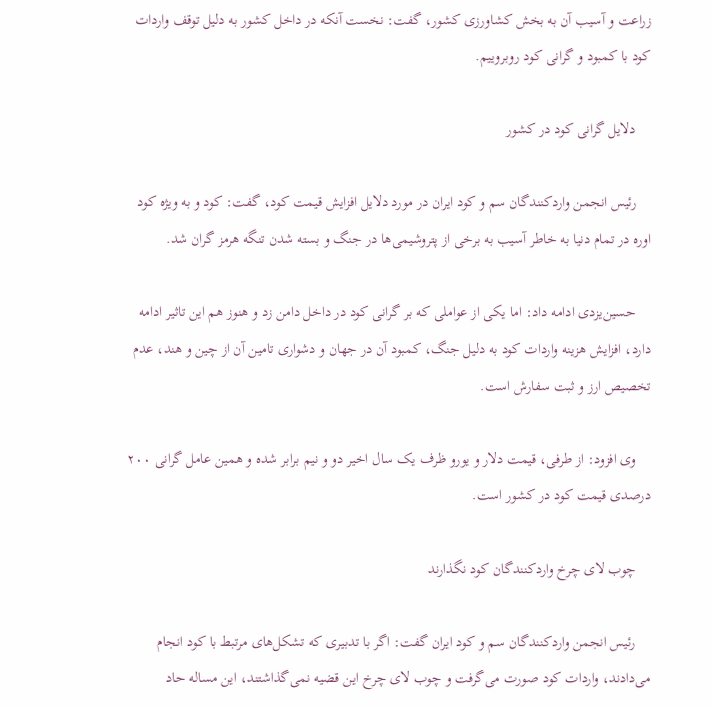زراعت و آسیب آن به بخش کشاورزی کشور، گفت: نخست آنکه در داخل کشور به دلیل توقف واردات کود با کمبود و گرانی کود روبروییم.

    دلایل گرانی کود در کشور

    رئیس انجمن واردکنندگان سم و کود ایران در مورد دلایل افزایش قیمت کود، گفت: کود و به ویژه کود اوره در تمام دنیا به خاطر آسیب به برخی از پتروشیمی‌ها در جنگ و بسته شدن تنگه هرمز گران شد.

    حسین‌یزدی ادامه داد: اما یکی از عواملی که بر گرانی کود در داخل دامن زد و هنوز هم این تاثیر ادامه دارد، افزایش هزینه واردات کود به دلیل جنگ، کمبود آن در جهان و دشواری تامین آن از چین و هند، عدم تخصیص ارز و ثبت سفارش است.

    وی افزود: از طرفی، قیمت دلار و یورو ظرف یک سال اخیر دو و نیم برابر شده و همین عامل گرانی ۲۰۰ درصدی قیمت کود در کشور است.

    چوب لای چرخ واردکنندگان کود نگذارند

    رئیس انجمن واردکنندگان سم و کود ایران گفت: اگر با تدبیری که تشکل‌های مرتبط با کود انجام می‌دادند، واردات کود صورت می‌گرفت و چوب لای چرخ این قضیه نمی‌گذاشتند، این مساله حاد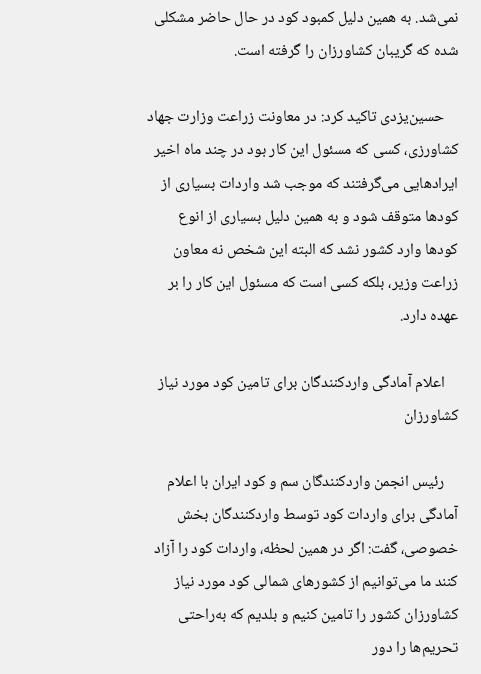نمی‌شد. به همین دلیل کمبود کود در حال حاضر مشکلی شده که گریبان کشاورزان را گرفته است.

    حسین‌یزدی تاکید کرد: در معاونت زراعت وزارت جهاد کشاورزی، کسی که مسئول این کار بود در چند ماه اخیر ایراد‌هایی می‌گرفتند که موجب شد واردات بسیاری از کود‌ها متوقف شود و به همین دلیل بسیاری از انوع کود‌ها وارد کشور نشد که البته این شخص نه معاون زراعت وزیر، بلکه کسی است که مسئول این کار را بر عهده دارد.

    اعلام آمادگی واردکنندگان برای تامین کود مورد نیاز کشاورزان

    رئیس انجمن واردکنندگان سم و کود ایران با اعلام آمادگی برای واردات کود توسط واردکنندگان بخش خصوصی، گفت: اگر در همین لحظه، واردات کود را آزاد کنند ما می‌توانیم از کشور‌های شمالی کود مورد نیاز کشاورزان کشور را تامین کنیم و بلدیم که به‌راحتی تحریم‌ها را دور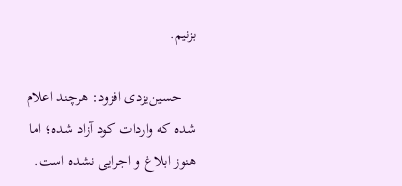بزنیم.

    حسین‌یزدی افزود: هرچند اعلام شده که واردات کود آزاد شده؛ اما هنوز ابلاغ و اجرایی نشده است.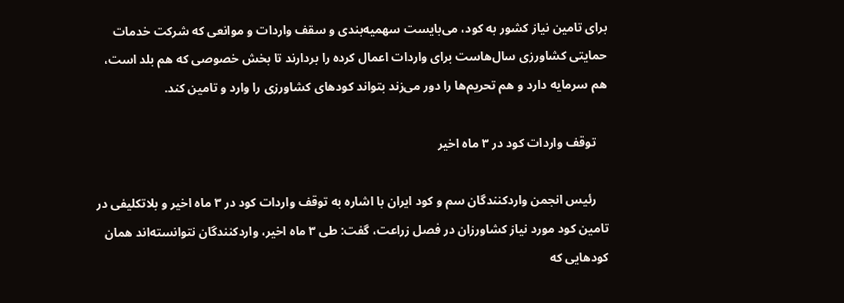برای تامین نیاز کشور به کود، می‌بایست سهمیه‌بندی و سقف واردات و موانعی که شرکت خدمات حمایتی کشاورزی سال‌هاست برای واردات اعمال کرده را بردارند تا بخش خصوصی که هم بلد است، هم سرمایه دارد و هم تحریم‌ها را دور می‌زند بتواند کود‌های کشاورزی را وارد و تامین کند.

    توقف واردات کود در ۳ ماه اخیر

    رئیس انجمن واردکنندگان سم و کود ایران با اشاره به توقف واردات کود در ۳ ماه اخیر و بلاتکلیفی در تامین کود مورد نیاز کشاورزان در فصل زراعت، گفت: طی ۳ ماه اخیر، واردکنندگان نتوانسته‌اند همان کود‌هایی که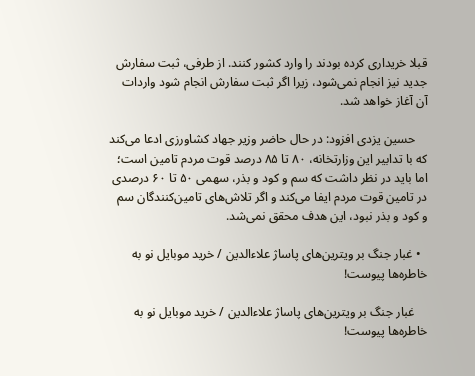قبلا خریداری کرده بودند را وارد کشور کنند. از طرفی، ثبت سفارش جدید نیز انجام نمی‌شود، زیرا اگر ثبت سفارش انجام شود واردات آن آغاز خواهد شد.

    حسین یزدی افزود: در حال حاضر وزیر جهاد کشاورزی ادعا می‌کند که با تدابیر این وزارتخانه، ۸۰ تا ۸۵ درصد قوت مردم تامین است؛ اما باید در نظر داشت که سم و کود و بذر، سهمی ۵۰ تا ۶۰ درصدی در تامین قوت مردم ایفا می‌کند و اگر تلاش‌های تامین‌کنندگان سم و کود و بذر نبود، این هدف محقق نمی‌شد.

  • غبار جنگ بر ویترین‌های پاساژ علاءالدین / خرید موبایل نو به خاطره‌ها پیوست!

    غبار جنگ بر ویترین‌های پاساژ علاءالدین / خرید موبایل نو به خاطره‌ها پیوست!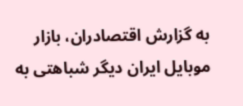به گزارش اقتصادران، بازار موبایل ایران دیگر شباهتی به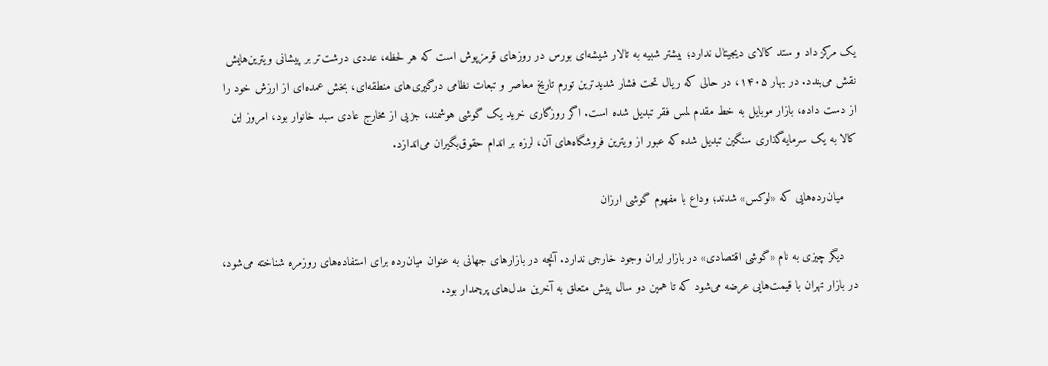یک مرکز داد و ستد کالای دیجیتال ندارد؛ بیشتر شبیه به تالار شیشه‌ای بورس در روز‌های قرمزپوش است که هر لحظه، عددی درشت‌تر بر پیشانی ویترین‌هایش نقش می‌بندد. در بهار ۱۴۰۵، در حالی که ریال تحت فشار شدیدترین تورم تاریخ معاصر و تبعات نظامی درگیری‌های منطقه‌ای، بخش عمده‌ای از ارزش خود را از دست داده، بازار موبایل به خط مقدم لمس فقر تبدیل شده است. اگر روزگاری خرید یک گوشی هوشمند، جزیی از مخارج عادی سبد خانوار بود، امروز این کالا به یک سرمایه‌گذاری سنگین تبدیل شده که عبور از ویترین فروشگاه‌های آن، لرزه بر اندام حقوق‌بگیران می‌اندازد.

    میان‌رده‌هایی که «لوکس» شدند؛ وداع با مفهوم گوشی ارزان

    دیگر چیزی به نام «گوشی اقتصادی» در بازار ایران وجود خارجی ندارد. آنچه در بازار‌های جهانی به عنوان میان‌رده برای استفاده‌های روزمره شناخته می‌شود، در بازار تهران با قیمت‌هایی عرضه می‌شود که تا همین دو سال پیش متعلق به آخرین مدل‌های پرچمدار بود.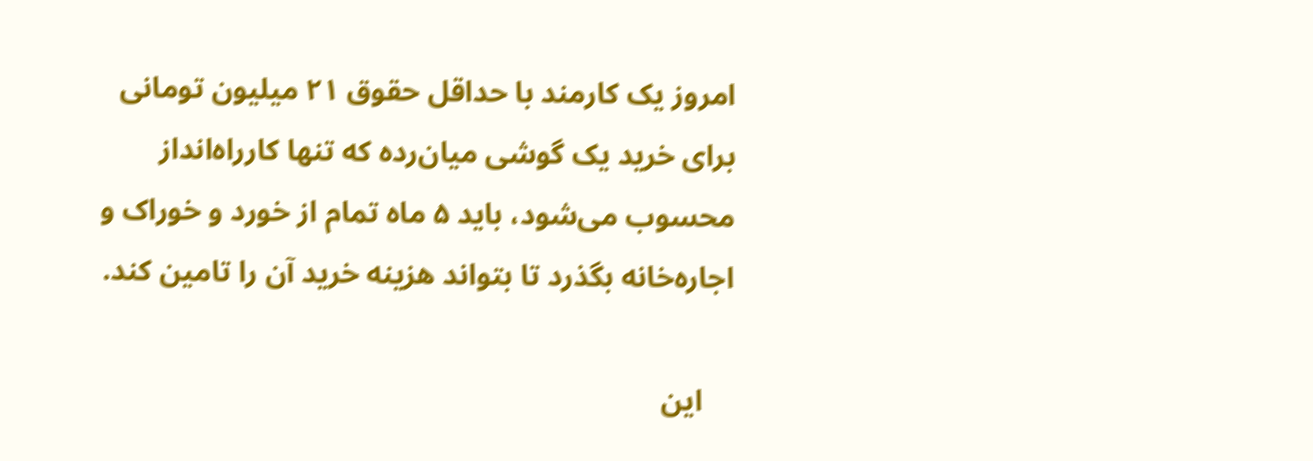امروز یک کارمند با حداقل حقوق ۲۱ میلیون تومانی برای خرید یک گوشی میان‌رده که تنها کارراه‌انداز محسوب می‌شود، باید ۵ ماه تمام از خورد و خوراک و اجاره‌خانه بگذرد تا بتواند هزینه خرید آن را تامین کند.

    این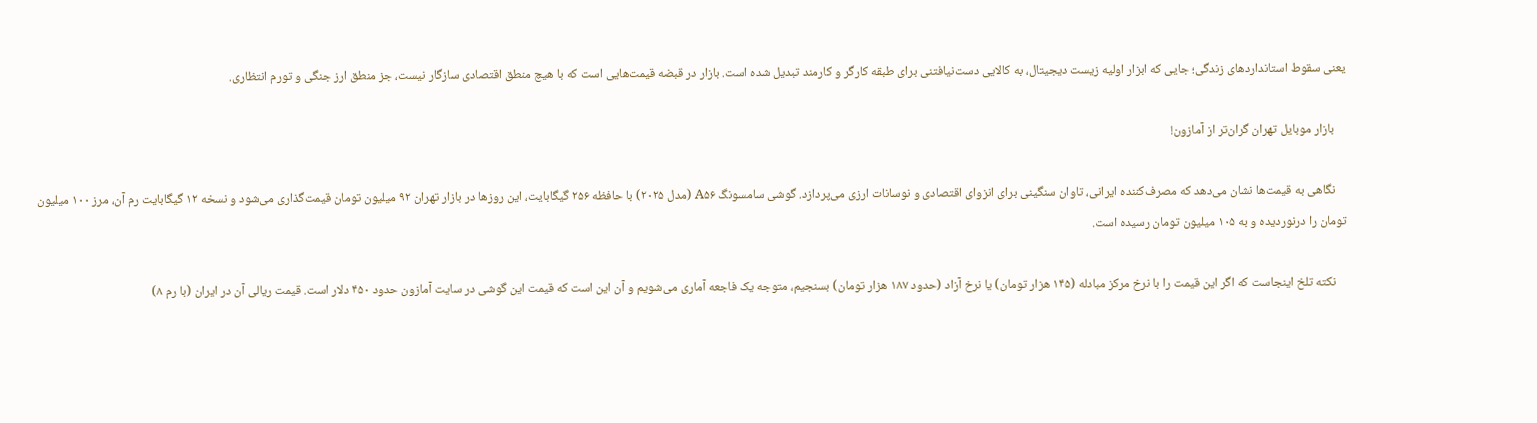یعنی سقوط استاندارد‌های زندگی؛ جایی که ابزار اولیه زیست دیجیتال، به کالایی دست‌نیافتنی برای طبقه کارگر و کارمند تبدیل شده است. بازار در قبضه قیمت‌هایی است که با هیچ منطق اقتصادی سازگار نیست، جز منطق ارز جنگی و تورم انتظاری.

    بازار موبایل تهران گران‌تر از آمازون!

    نگاهی به قیمت‌ها نشان می‌دهد که مصرف‌کننده ایرانی، تاوان سنگینی برای انزوای اقتصادی و نوسانات ارزی می‌پردازد. گوشی سامسونگ A۵۶ (مدل ۲۰۲۵) با حافظه ۲۵۶ گیگابایت، این روز‌ها در بازار تهران ۹۲ میلیون تومان قیمت‌گذاری می‌شود و نسخه ۱۲ گیگابایت رم آن، مرز ۱۰۰ میلیون تومان را درنوردیده و به ۱۰۵ میلیون تومان رسیده است.

    نکته تلخ اینجاست که اگر این قیمت را با نرخ مرکز مبادله (۱۴۵ هزار تومان) یا نرخ آزاد (حدود ۱۸۷ هزار تومان) بسنجیم، متوجه یک فاجعه آماری می‌شویم و آن این است که قیمت این گوشی در سایت آمازون حدود ۴۵۰ دلار است. قیمت ریالی آن در ایران (با رم ۸)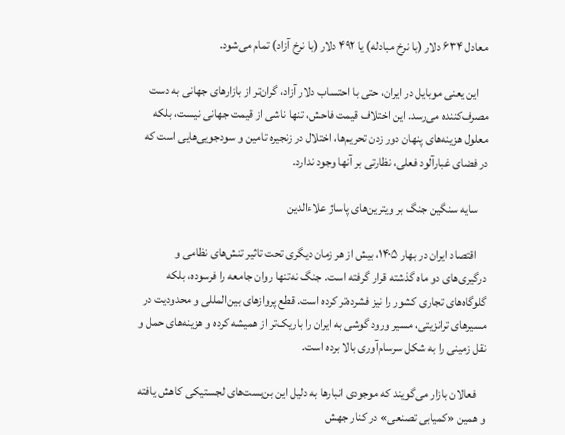معادل ۶۳۴ دلار (با نرخ مبادله) یا ۴۹۲ دلار (با نرخ آزاد) تمام می‌شود.

    این یعنی موبایل در ایران، حتی با احتساب دلار آزاد، گران‌تر از بازار‌های جهانی به دست مصرف‌کننده می‌رسد. این اختلاف قیمت فاحش، تنها ناشی از قیمت جهانی نیست، بلکه معلول هزینه‌های پنهان دور زدن تحریم‌ها، اختلال در زنجیره تامین و سودجویی‌هایی است که در فضای غبارآلود فعلی، نظارتی بر آنها وجود ندارد.

    سایه سنگین جنگ بر ویترین‌های پاساژ علاءالدین

    اقتصاد ایران در بهار ۱۴۰۵، بیش از هر زمان دیگری تحت تاثیر تنش‌های نظامی و درگیری‌های دو ماه گذشته قرار گرفته است. جنگ نه‌تنها روان جامعه را فرسوده، بلکه گلوگاه‌های تجاری کشور را نیز فشرده‌تر کرده است. قطع پرواز‌های بین‌المللی و محدودیت در مسیر‌های ترانزیتی، مسیر ورود گوشی به ایران را باریک‌تر از همیشه کرده و هزینه‌های حمل و نقل زمینی را به شکل سرسام‌آوری بالا برده است.

    فعالان بازار می‌گویند که موجودی انبار‌ها به دلیل این بن‌بست‌های لجستیکی کاهش یافته و همین «کمیابی تصنعی» در کنار جهش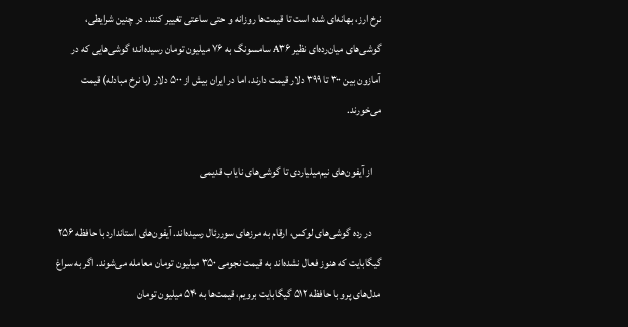نرخ ارز، بهانه‌ای شده است تا قیمت‌ها روزانه و حتی ساعتی تغییر کنند. در چنین شرایطی، گوشی‌های میان‌رده‌ای نظیر A۳۶ سامسونگ به ۷۶ میلیون تومان رسیده‌اند؛ گوشی‌هایی که در آمازون بین ۳۰۰ تا ۳۹۹ دلار قیمت دارند، اما در ایران بیش از ۵۰۰ دلار (با نرخ مبادله) قیمت می‌خورند.

    از آیفون‌های نیم‌میلیاردی تا گوشی‌های نایاب قدیمی

    در رده گوشی‌های لوکس، ارقام به مرز‌های سوررئال رسیده‌اند. آیفون‌های استاندارد با حافظه ۲۵۶ گیگابایت که هنوز فعال نشده‌اند به قیمت نجومی ۳۵۰ میلیون تومان معامله می‌شوند. اگر به سراغ مدل‌های پرو با حافظه ۵۱۲ گیگابایت برویم، قیمت‌ها به ۵۴۰ میلیون تومان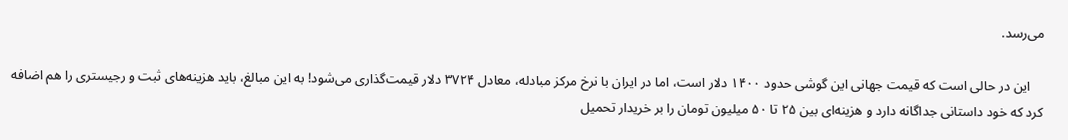می‌رسد.

    این در حالی است که قیمت جهانی این گوشی حدود ۱۴۰۰ دلار است، اما در ایران با نرخ مرکز مبادله، معادل ۳۷۲۴ دلار قیمت‌گذاری می‌شود! به این مبالغ، باید هزینه‌های ثبت و رجیستری را هم اضافه کرد که خود داستانی جداگانه دارد و هزینه‌ای بین ۲۵ تا ۵۰ میلیون تومان را بر خریدار تحمیل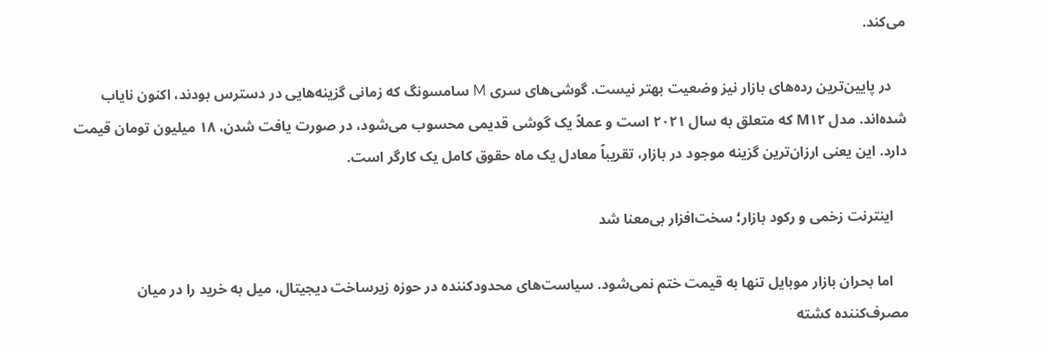می‌کند.

    در پایین‌ترین رده‌های بازار نیز وضعیت بهتر نیست. گوشی‌های سری M سامسونگ که زمانی گزینه‌هایی در دسترس بودند، اکنون نایاب شده‌اند. مدل M۱۲ که متعلق به سال ۲۰۲۱ است و عملاً یک گوشی قدیمی محسوب می‌شود، در صورت یافت شدن، ۱۸ میلیون تومان قیمت دارد. این یعنی ارزان‌ترین گزینه موجود در بازار، تقریباً معادل یک ماه حقوق کامل یک کارگر است.

    اینترنت زخمی و رکود بازار؛ سخت‌افزار بی‌معنا شد

    اما بحران بازار موبایل تنها به قیمت ختم نمی‌شود. سیاست‌های محدودکننده در حوزه زیرساخت دیجیتال، میل به خرید را در میان مصرف‌کننده کشته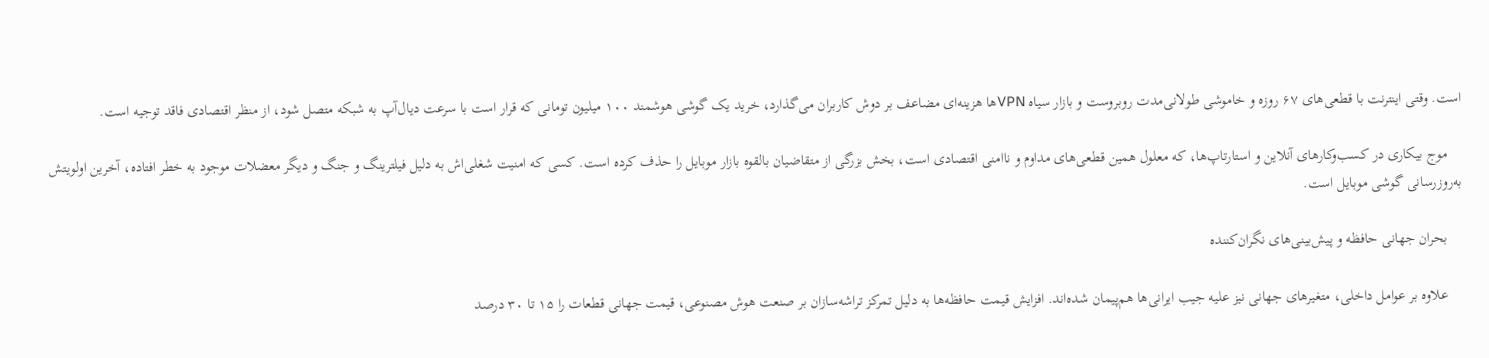است. وقتی اینترنت با قطعی‌های ۶۷ روزه و خاموشی طولانی‌مدت روبروست و بازار سیاه VPNها هزینه‌ای مضاعف بر دوش کاربران می‌گذارد، خرید یک گوشی هوشمند ۱۰۰ میلیون تومانی که قرار است با سرعت دیال‌آپ به شبکه متصل شود، از منظر اقتصادی فاقد توجیه است.

    موج بیکاری در کسب‌وکار‌های آنلاین و استارتاپ‌ها، که معلول همین قطعی‌های مداوم و ناامنی اقتصادی است، بخش بزرگی از متقاضیان بالقوه بازار موبایل را حذف کرده است. کسی که امنیت شغلی‌اش به دلیل فیلترینگ و جنگ و دیگر معضلات موجود به خطر افتاده، آخرین اولویتش به‌روزرسانی گوشی موبایل است.

    بحران جهانی حافظه و پیش‌بینی‌های نگران‌کننده

    علاوه بر عوامل داخلی، متغیر‌های جهانی نیز علیه جیب ایرانی‌ها هم‌پیمان شده‌اند. افزایش قیمت حافظه‌ها به دلیل تمرکز تراشه‌سازان بر صنعت هوش مصنوعی، قیمت جهانی قطعات را ۱۵ تا ۳۰ درصد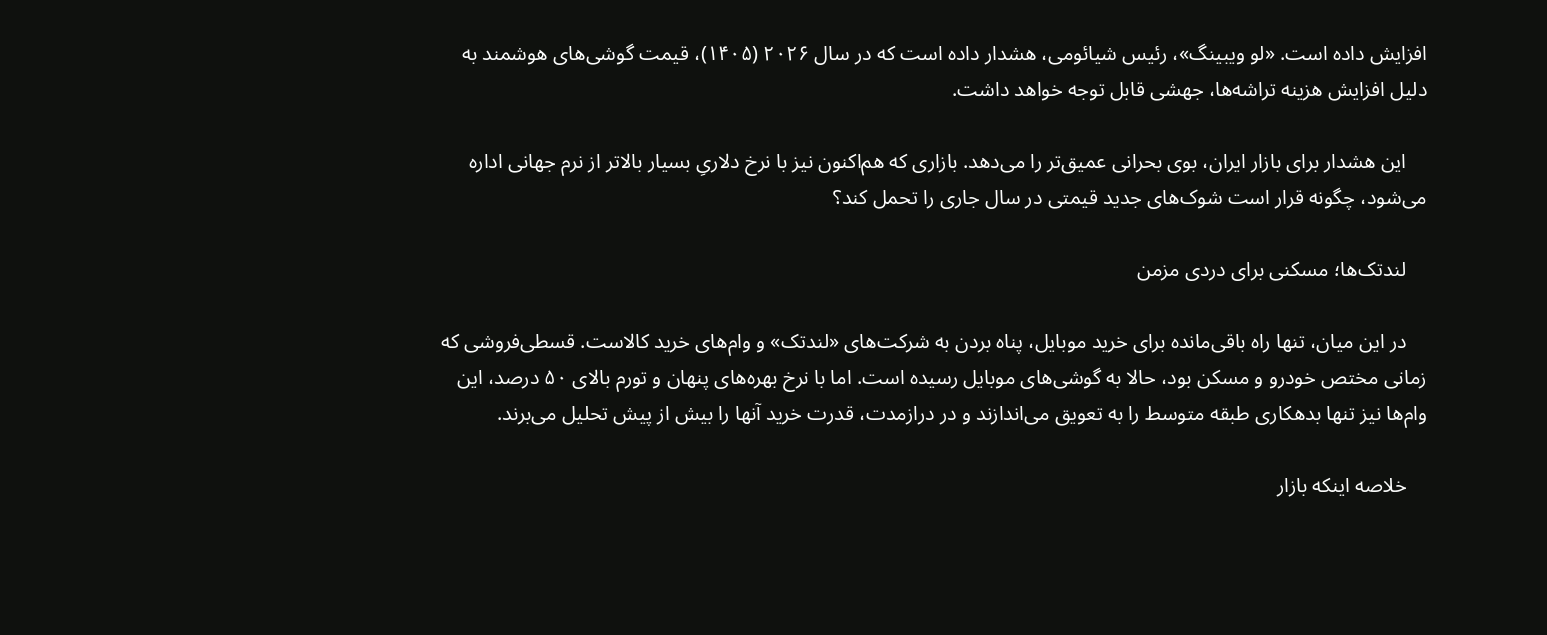افزایش داده است. «لو ویبینگ»، رئیس شیائومی، هشدار داده است که در سال ۲۰۲۶ (۱۴۰۵)، قیمت گوشی‌های هوشمند به دلیل افزایش هزینه تراشه‌ها، جهشی قابل توجه خواهد داشت.

    این هشدار برای بازار ایران، بوی بحرانی عمیق‌تر را می‌دهد. بازاری که هم‌اکنون نیز با نرخ دلاریِ بسیار بالاتر از نرم جهانی اداره می‌شود، چگونه قرار است شوک‌های جدید قیمتی در سال جاری را تحمل کند؟

    لندتک‌ها؛ مسکنی برای دردی مزمن

    در این میان، تنها راه باقی‌مانده برای خرید موبایل، پناه بردن به شرکت‌های «لندتک» و وام‌های خرید کالاست. قسطی‌فروشی که زمانی مختص خودرو و مسکن بود، حالا به گوشی‌های موبایل رسیده است. اما با نرخ بهره‌های پنهان و تورم بالای ۵۰ درصد، این وام‌ها نیز تنها بدهکاری طبقه متوسط را به تعویق می‌اندازند و در درازمدت، قدرت خرید آنها را بیش از پیش تحلیل می‌برند.

    خلاصه اینکه بازار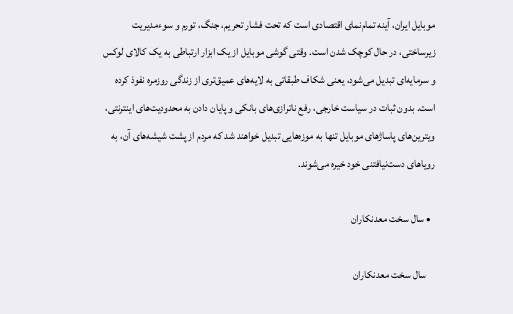موبایل ایران، آینه تمام‌نمای اقتصادی است که تحت فشار تحریم، جنگ، تورم و سوءمدیریت زیرساختی، در حال کوچک شدن است. وقتی گوشی موبایل از یک ابزار ارتباطی به یک کالای لوکس و سرمایه‌ای تبدیل می‌شود، یعنی شکاف طبقاتی به لایه‌های عمیق‌تری از زندگی روزمره نفوذ کرده است. بدون ثبات در سیاست خارجی، رفع ناترازی‌های بانکی و پایان دادن به محدودیت‌های اینترنتی، ویترین‌های پاساژ‌های موبایل تنها به موزه‌هایی تبدیل خواهند شد که مردم از پشت شیشه‌های آن، به رویا‌های دست‌نیافتنی خود خیره می‌شوند.

  • سال سخت معدنکاران

    سال سخت معدنکاران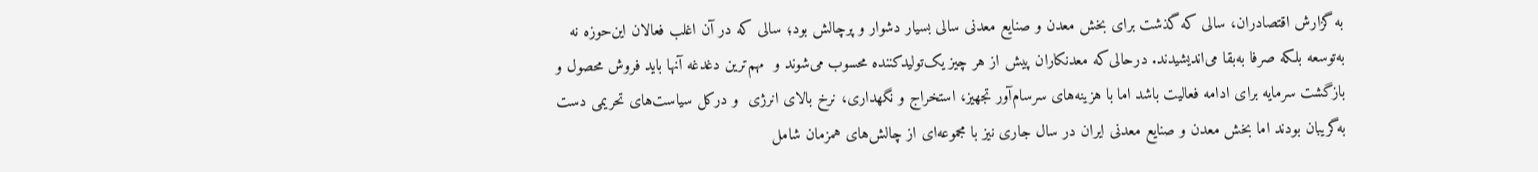به گزارش اقتصادران، سالی که گذشت برای بخش معدن و صنایع معدنی سالی بسیار دشوار و پرچالش بود؛ سالی که در آن اغلب فعالان این‌حوزه نه به‌توسعه بلکه صرفا به‌بقا می‌اندیشیدند. درحالی‌که معدنکاران پیش از هر چیز یک‌تولیدکننده محسوب می‌شوند و  مهم‌‌ترین دغدغه‌ آنها باید فروش محصول و بازگشت سرمایه برای ادامه فعالیت باشد اما با هزینه‌های سرسام‌آور تجهیز، استخراج و نگهداری، نرخ بالای انرژی  و درکل سیاست‌های تحریمی دست به‌گریبان بودند اما بخش معدن و صنایع معدنی ایران در سال جاری نیز با مجموعه‌ای از چالش‌های همزمان شامل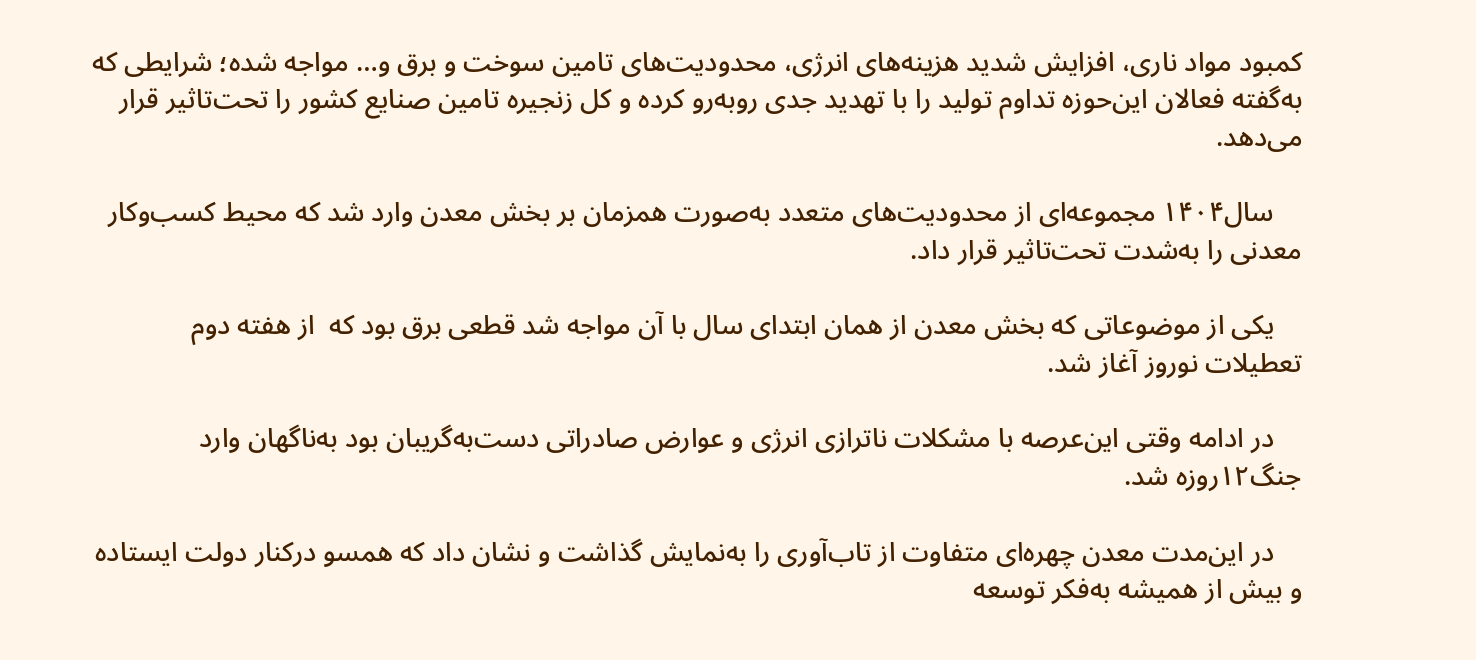کمبود مواد ناری، افزایش شدید هزینه‌های انرژی، محدودیت‌های تامین سوخت و برق و‌… مواجه شده؛ شرایطی که به‌گفته فعالان این‌حوزه تداوم تولید را با تهدید جدی روبه‌رو کرده و کل زنجیره تامین صنایع کشور را تحت‌تاثیر قرار می‌دهد.

    سال۱۴۰۴ مجموعه‌ای از محدودیت‌های متعدد به‌‌صورت همزمان بر بخش معدن وارد شد که محیط کسب‌‌و‌کار معدنی را به‌‌شدت تحت‌تاثیر قرار داد.

    یکی از موضوعاتی که بخش معدن از همان ابتدای سال با آن مواجه شد قطعی برق بود که  از هفته دوم تعطیلات نوروز آغاز شد.

    در ادامه وقتی این‌عرصه با مشکلات ناترازی انرژی و عوارض صادراتی دست‌به‌گریبان بود به‌ناگهان وارد جنگ۱۲روزه شد.

    در این‌مدت معدن چهره‌ای متفاوت از تاب‌‌آوری را به‌نمایش گذاشت و نشان داد که همسو درکنار دولت ایستاده و بیش از همیشه به‌فکر توسعه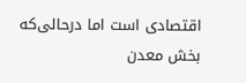اقتصادی است اما درحالی‌که بخش معدن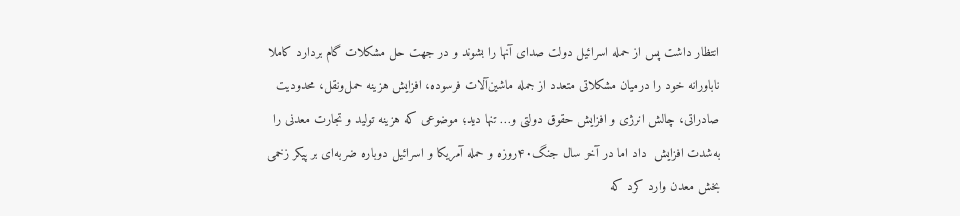انتظار داشت پس از حمله اسرائیل‌ دولت صدای آنها را بشوند و در جهت حل مشکلات گام بردارد کاملا ناباورانه خود را درمیان مشکلاتی متعدد از جمله ماشین‌آلات فرسوده، افزایش هزینه حمل‌‌ونقل، محدودیت صادراتی، چالش انرژی و افزایش حقوق دولتی و‌… تنها دید؛ موضوعی که هزینه تولید و تجارت معدنی را به‌شدت افزایش  داد اما در آخر سال جنگ۴۰روزه و حمله آمریکا و اسرائیل دوباره ضربه‌ای بر پیکر زخمی بخش معدن وارد کرد که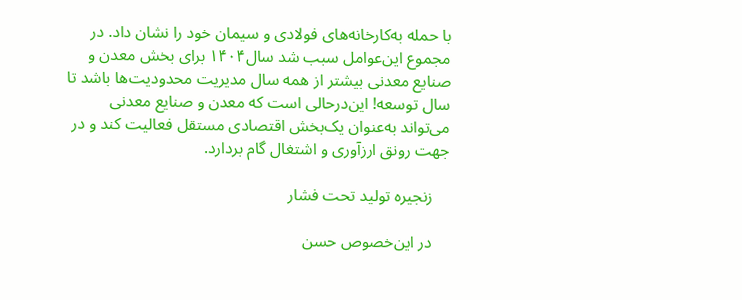با حمله به‌کارخانه‌های فولادی و سیمان خود را نشان داد‌. در مجموع این‌عوامل سبب شد سال۱۴۰۴ برای بخش معدن و صنایع معدنی بیشتر از همه سال مدیریت محدودیت‌ها باشد تا سال توسعه! این‌درحالی است که معدن و صنایع معدنی می‌تواند به‌عنوان یک‌بخش اقتصادی مستقل فعالیت کند و در جهت رونق ارزآوری و اشتغال گام بردارد.

    زنجیره تولید تحت فشار

    در این‌خصوص حسن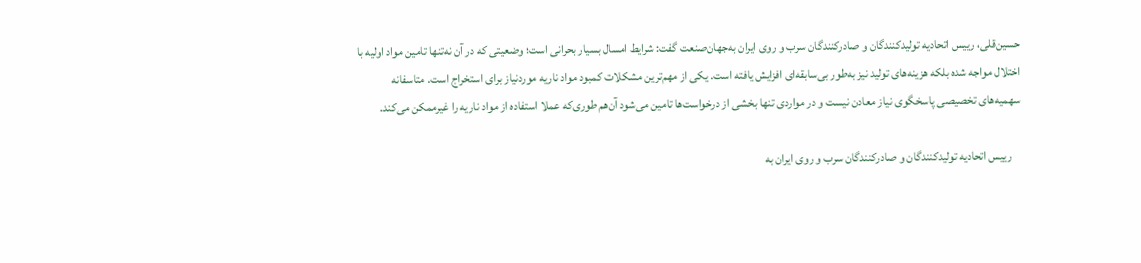حسین‌قلی، رییس اتحادیه تولیدکنندگان و صادرکنندگان سرب و روی ایران به‌جهان‌صنعت گفت: شرایط امسال بسیار بحرانی است؛ وضعیتی که در آن نه‌تنها تامین مواد اولیه با اختلال مواجه شده بلکه هزینه‌های تولید نیز به‌طور بی‌سابقه‌ای افزایش یافته است. یکی از مهم‌ترین مشکلات کمبود مواد ناریه مورد‌نیاز برای استخراج است. متاسفانه سهمیه‌های تخصیصی پاسخگوی نیاز معادن نیست و در مواردی تنها بخشی از درخواست‌ها تامین می‌شود آن‌هم طوری‌که عملا استفاده از مواد ناریه را غیرممکن می‌کند.

    رییس اتحادیه تولیدکنندگان و صادرکنندگان سرب و روی ایران به‌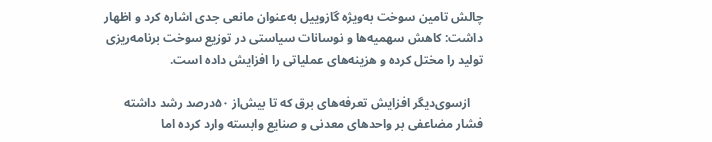چالش تامین سوخت به‌‌ویژه گازوییل به‌عنوان مانعی جدی اشاره کرد و اظهار داشت: کاهش سهمیه‌ها و نوسانات سیاستی در توزیع سوخت برنامه‌ریزی تولید را مختل کرده و هزینه‌های عملیاتی را افزایش داده است.

    ازسوی‌دیگر افزایش تعرفه‌های برق که تا بیش‌از ۵۰‌درصد رشد داشته فشار مضاعفی بر واحدهای معدنی و صنایع وابسته وارد کرده اما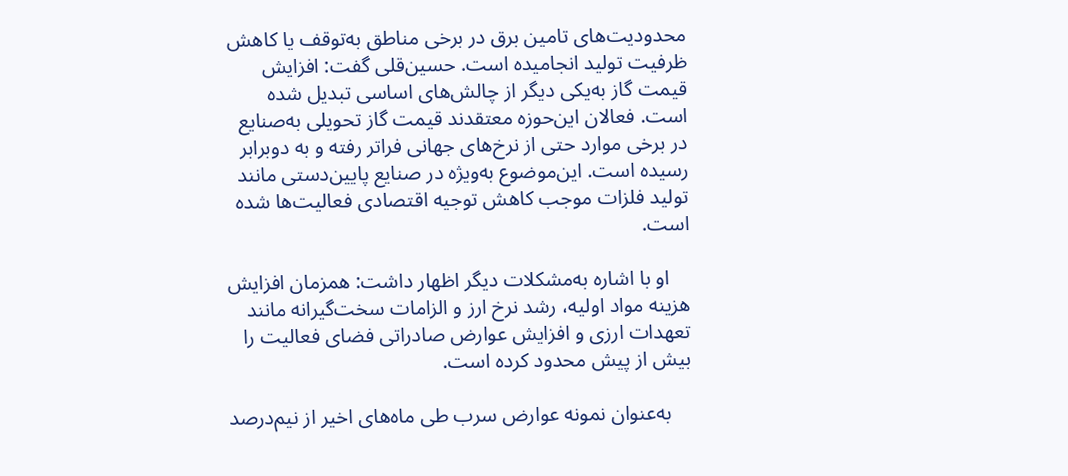محدودیت‌های تامین برق در برخی مناطق به‌توقف یا کاهش ظرفیت تولید انجامیده است. حسین‌قلی گفت: افزایش قیمت گاز به‌یکی دیگر از چالش‌های اساسی تبدیل شده است. فعالان این‌حوزه معتقدند قیمت گاز تحویلی به‌صنایع در برخی موارد حتی از نرخ‌های جهانی فراتر رفته و به‌ دو‌برابر رسیده است. این‌موضوع به‌ویژه در صنایع پایین‌دستی مانند تولید فلزات موجب کاهش توجیه اقتصادی فعالیت‌ها شده است.

    او با اشاره به‌مشکلات دیگر اظهار داشت: همزمان افزایش هزینه مواد اولیه، رشد نرخ ارز و الزامات سخت‌گیرانه مانند تعهدات ارزی و افزایش عوارض صادراتی فضای فعالیت را بیش از پیش محدود کرده است.

    به‌عنوان نمونه عوارض سرب طی ماه‌های اخیر از نیم‌درصد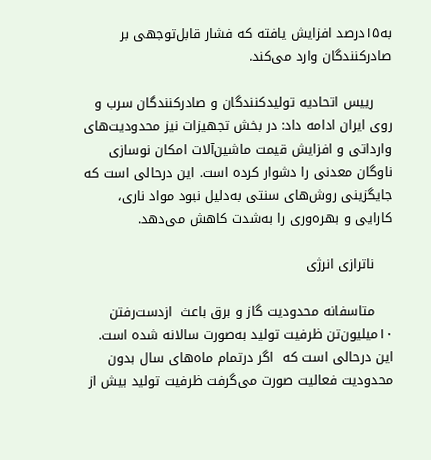به‌۱۵‌درصد افزایش یافته که فشار قابل‌توجهی بر صادرکنندگان وارد می‌کند.

    رییس اتحادیه تولیدکنندگان و صادرکنندگان سرب و روی ایران ادامه داد: در بخش تجهیزات نیز محدودیت‌های وارداتی و افزایش قیمت ماشین‌آلات امکان نوسازی ناوگان معدنی را دشوار کرده است. این ‌درحالی است که جایگزینی روش‌های سنتی به‌دلیل نبود مواد ناری، کارایی و بهره‌وری را به‌شدت کاهش می‌دهد.

    ناترازی انرژی

    متاسفانه محدودیت گاز و برق باعث  ازدست‌رفتن ۱۰‌میلیون‌تن ظرفیت تولید به‌صورت سالانه شده است. این ‌درحالی است که  اگر درتمام ماه‌های سال بدون محدودیت فعالیت صورت می‌گرفت ظرفیت تولید بیش از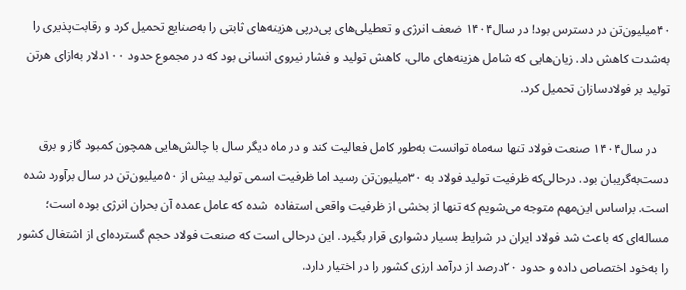۴۰میلیون‌تن در دسترس بود! در سال۱۴۰۴ ضعف انرژی و تعطیلی‌های پی‌درپی هزینه‌های ثابتی را به‌صنایع تحمیل کرد و رقابت‌پذیری را به‌شدت کاهش داد. زیان‌هایی که شامل هزینه‌های مالی، کاهش تولید و فشار نیروی انسانی بود که در مجموع حدود ۱۰۰‌‌‌دلار به‌ازای هرتن تولید بر فولادسازان تحمیل کرد.

    در سال۱۴۰۴ صنعت فولاد تنها سه‌ماه توانست به‌طور کامل فعالیت کند و در‌ ماه دیگر سال با چالش‌هایی همچون کمبود گاز و برق دست‌به‌گریبان بود. درحالی‌که ظرفیت تولید فولاد به‌ ۳۰‌میلیون‌تن رسید اما ظرفیت اسمی تولید بیش از ۵۰‌میلیون‌تن در سال برآورد ‌شده است. براساس این‌مهم متوجه می‌شویم که تنها از بخشی از ظرفیت واقعی استفاده  شده که عامل عمده آن بحران انرژی بوده است؛ مساله‌ای که باعث شد فولاد ایران در شرایط بسیار دشواری قرار بگیرد. این ‌درحالی است که صنعت فولاد حجم گسترده‌ای از اشتغال کشور را به‌خود اختصاص داده و حدود ۲۰درصد از درآمد ارزی کشور را در اختیار دارد.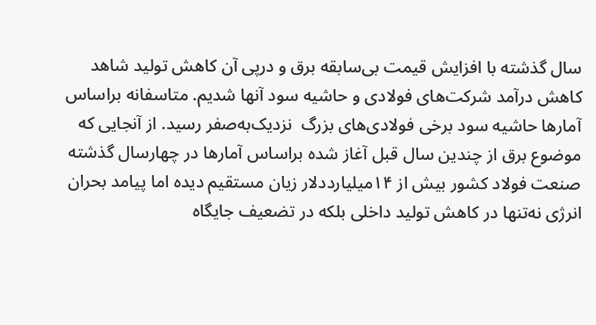سال گذشته با افزایش قیمت بی‌‌سابقه برق و درپی آن کاهش تولید شاهد کاهش درآمد شرکت‌های فولادی و حاشیه سود آنها شدیم. متاسفانه براساس آمارها حاشیه سود برخی فولادی‌های بزرگ  نزدیک‌به‌صفر رسید. از آنجایی که موضوع برق از چندین سال قبل آغاز شده براساس آمارها در چهارسال گذشته صنعت فولاد کشور بیش از ۱۴‌میلیارد‌دلار زیان مستقیم دیده اما پیامد بحران انرژی نه‌‌تنها در کاهش تولید داخلی بلکه در تضعیف جایگاه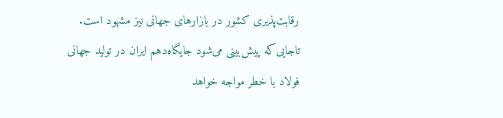رقابت‌‌پذیری کشور در بازارهای جهانی نیز مشهود است. تاجایی‌که پیش‌بینی می‌شود جایگاه‌دهم ایران در تولید جهانی فولاد با خطر مواجه خواهد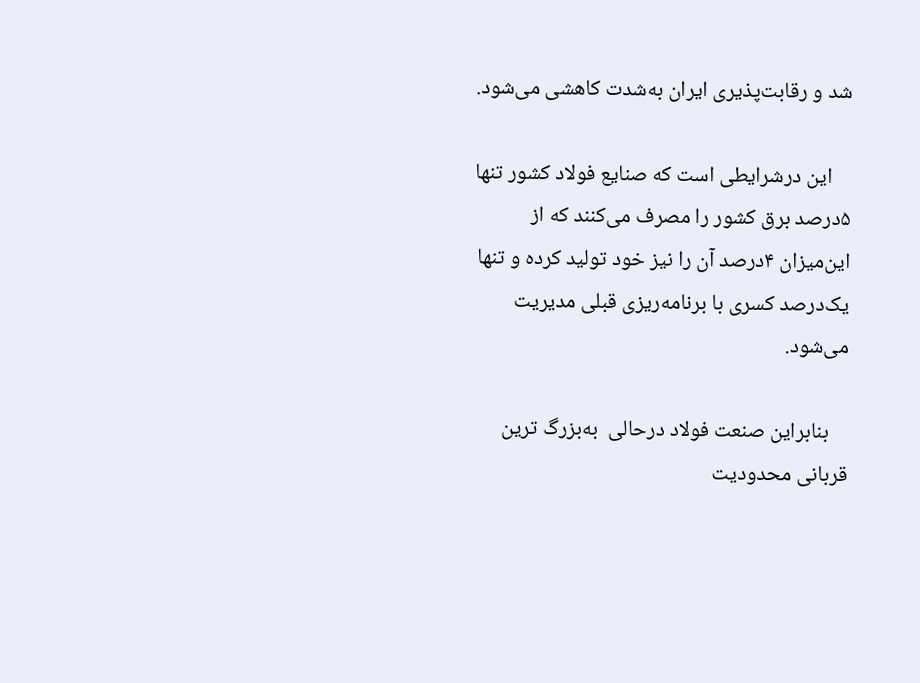شد و رقابت‌پذیری ایران به‌شدت کاهشی می‌شود.

    این درشرایطی است که صنایع فولاد کشور تنها ۵‌درصد برق کشور را مصرف می‌کنند که از این‌میزان ۴‌درصد آن را نیز خود تولید کرده و تنها یک‌درصد کسری با برنامه‌ریزی قبلی مدیریت می‌شود.

    بنابراین صنعت فولاد درحالی  به‌بزرگ ‌ترین قربانی محدودیت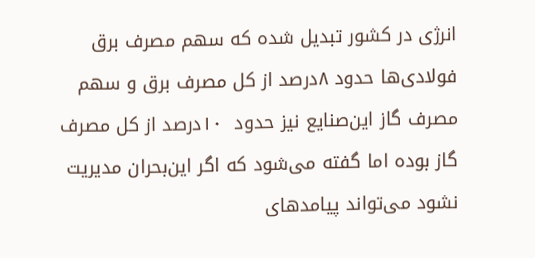انرژی در کشور تبدیل شده که سهم مصرف برق فولادی‌ها حدود ۸‌درصد از کل مصرف برق و سهم مصرف گاز این‌صنایع نیز حدود  ۱۰‌درصد از کل مصرف گاز بوده اما گفته می‌شود که اگر این‌بحران مدیریت نشود می‌تواند پیامدهای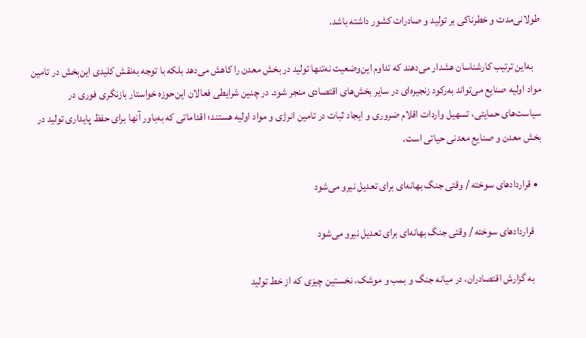طولانی‌مدت و خطرناکی بر تولید و صادرات کشور داشته باشد.

    به‌این ترتیب کارشناسان هشدار می‌دهند که تداوم این‌وضعیت نه‌تنها تولید در بخش معدن را کاهش می‌دهد بلکه با توجه به‌نقش کلیدی این‌بخش در تامین مواد اولیه صنایع می‌تواند به‌رکود زنجیره‌ای در سایر بخش‌های اقتصادی منجر شود. در چنین شرایطی فعالان این‌حوزه خواستار بازنگری فوری در سیاست‌های حمایتی، تسهیل واردات اقلام ضروری و ایجاد ثبات در تامین انرژی و مواد اولیه هستند؛ اقداماتی که به‌باور آنها برای حفظ پایداری تولید در بخش معدن و صنایع معدنی حیاتی است.

  • قراردادهای سوخته / وقتی جنگ بهانه‌ای برای تعدیل نیرو می‌شود

    قراردادهای سوخته / وقتی جنگ بهانه‌ای برای تعدیل نیرو می‌شود

    به گزارش اقتصادران، در میانه‌ جنگ و بمب و موشک، نخستین چیزی که از خط تولید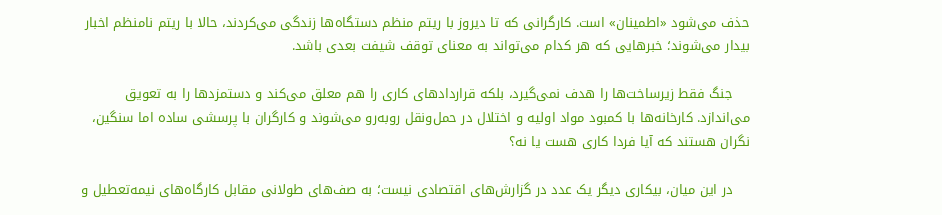حذف می‌شود «اطمینان» است. کارگرانی که تا دیروز با ریتم منظم دستگاه‌ها زندگی می‌کردند، حالا با ریتم نامنظم اخبار بیدار می‌شوند؛ خبرهایی که هر کدام می‌تواند به معنای توقف شیفت بعدی باشد.

    جنگ فقط زیرساخت‌ها را هدف نمی‌گیرد، بلکه قراردادهای کاری را هم معلق می‌کند و دستمزدها را به تعویق می‌اندازد. کارخانه‌ها با کمبود مواد اولیه و اختلال در حمل‌ونقل روبه‌رو می‌شوند و کارگران با پرسشی ساده اما سنگین، نگران هستند که آیا فردا کاری هست یا نه؟

    در این میان، بیکاری دیگر یک عدد در گزارش‌های اقتصادی نیست؛ به صف‌های طولانی مقابل کارگاه‌های نیمه‌تعطیل و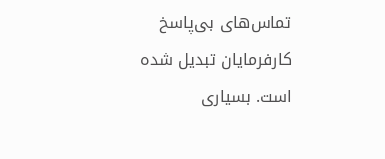تماس‌های بی‌پاسخ کارفرمایان تبدیل شده است. بسیاری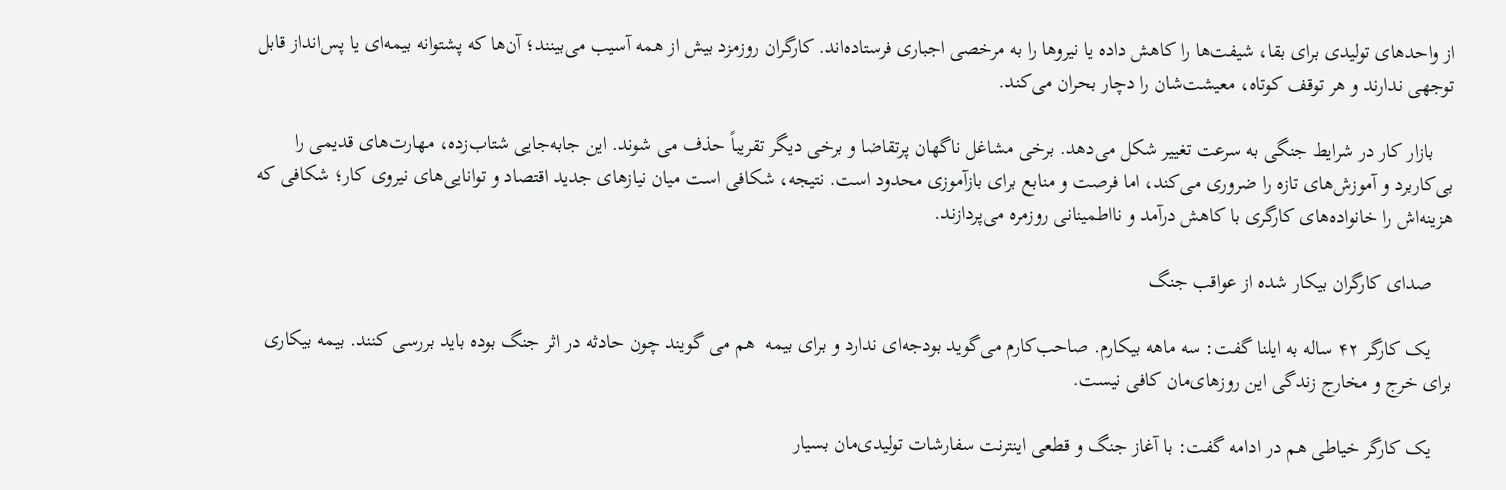از واحدهای تولیدی برای بقا، شیفت‌ها را کاهش داده یا نیروها را به مرخصی اجباری فرستاده‌اند. کارگران روزمزد بیش از همه آسیب می‌بینند؛ آن‌ها که پشتوانه بیمه‌ای یا پس‌انداز قابل توجهی ندارند و هر توقف کوتاه، معیشت‌شان را دچار بحران می‌کند.

    بازار کار در شرایط جنگی به سرعت تغییر شکل می‌دهد. برخی مشاغل ناگهان پرتقاضا و برخی دیگر تقریباً حذف می شوند. این جابه‌جایی شتاب‌زده، مهارت‌های قدیمی را بی‌کاربرد و آموزش‌های تازه را ضروری می‌کند، اما فرصت و منابع برای بازآموزی محدود است. نتیجه، شکافی است میان نیازهای جدید اقتصاد و توانایی‌های نیروی کار؛ شکافی که هزینه‌اش را خانواده‌های کارگری با کاهش درآمد و نااطمینانی روزمره می‌پردازند.

    صدای کارگران بیکار شده از عواقب جنگ

    یک کارگر ۴۲ ساله به ایلنا گفت: سه ماهه بیکارم. صاحب‌کارم می‌گوید بودجه‌‌ای ندارد و برای بیمه  هم می گویند چون حادثه در اثر جنگ بوده باید بررسی کنند. بیمه بیکاری برای خرج و مخارج زندگی این روزهای‌مان کافی نیست.

    یک کارگر خیاطی هم در ادامه گفت: با آغاز جنگ و قطعی اینترنت سفارشات تولیدی‌مان بسیار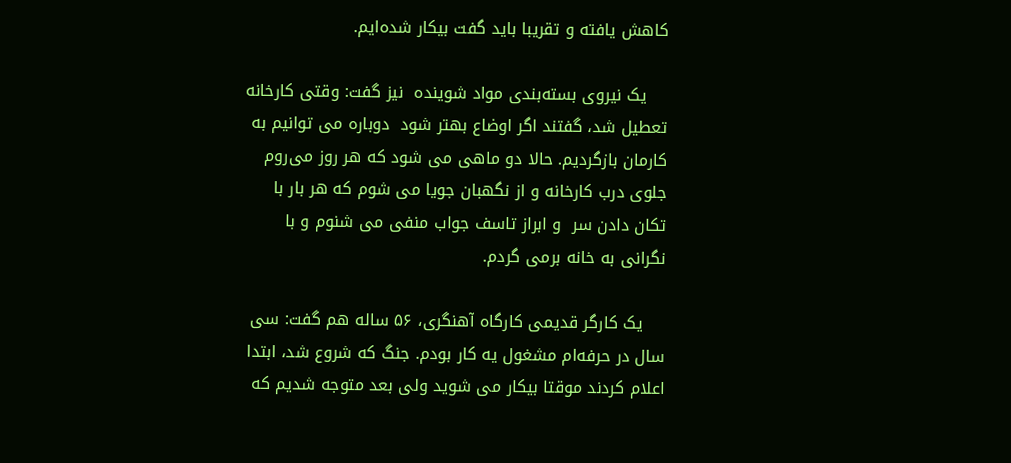کاهش یافته و تقریبا باید گفت بیکار شده‌ایم.

    یک نیروی بسته‌بندی مواد شوینده  نیز گفت: وقتی کارخانه تعطیل شد، گفتند اگر اوضاع بهتر شود  دوباره می توانیم به کارمان بازگردیم. حالا دو ماهی می شود که هر روز می‌روم  جلوی درب کارخانه و از نگهبان جویا می شوم که هر بار با تکان دادن سر  و ابراز تاسف جواب منفی می شنوم و با نگرانی به خانه برمی گردم.

    یک کارگر قدیمی کارگاه آهنگری، ۵۶ ساله‌ هم گفت: سی سال در حرفه‌‌ام مشغول یه کار بودم. جنگ که شروع شد، ابتدا اعلام کردند موقتا بیکار می شوید ولی بعد متوجه شدیم که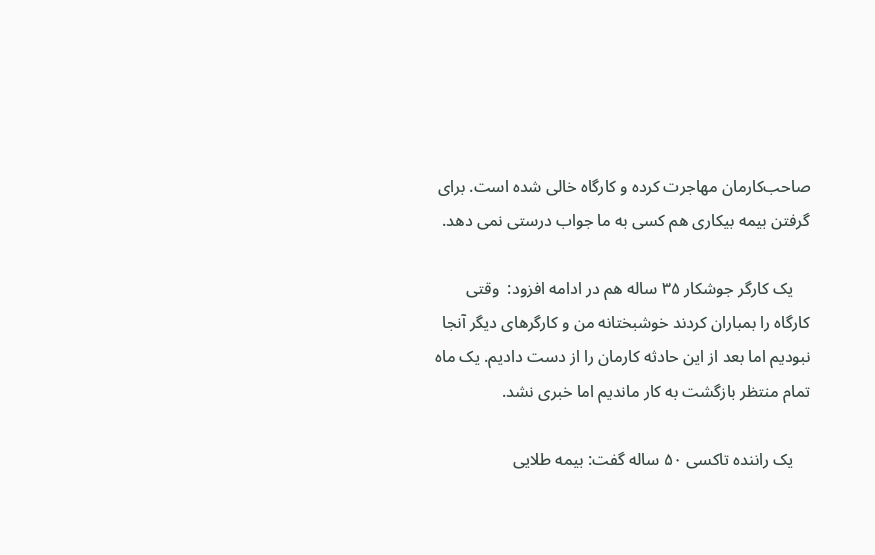صاحب‌کارمان مهاجرت کرده و کارگاه خالی شده است. برای گرفتن بیمه بیکاری هم کسی به ما جواب درستی نمی دهد.

    یک کارگر جوشکار ۳۵ ساله هم در ادامه افزود:  وقتی کارگاه را بمباران کردند خوشبختانه من و کارگرهای دیگر آنجا نبودیم اما بعد از این حادثه کارمان را از دست دادیم. یک ماه تمام منتظر بازگشت به کار ماندیم اما خبری نشد.

    یک راننده تاکسی ۵۰ ساله گفت: بیمه طلایی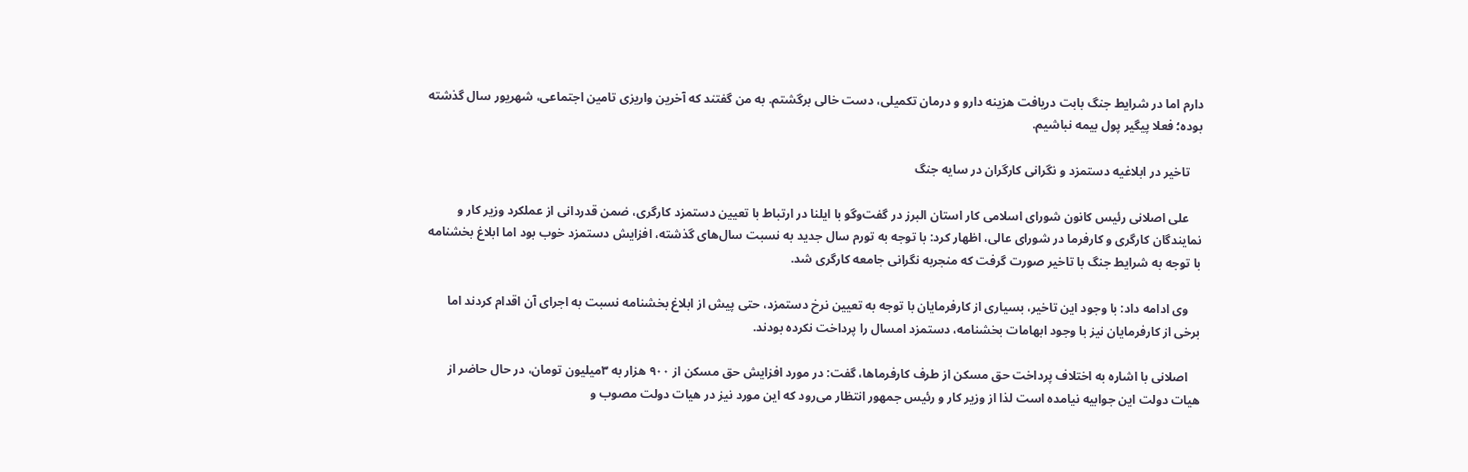دارم اما در شرایط جنگ بابت دریافت هزینه دارو و درمان تکمیلی، دست خالی برگشتم. به من گفتند که آخرین واریزی تامین اجتماعی، شهریور سال گذشته بوده؛ فعلا پیگیر پول بیمه نباشیم.

    تاخیر در ابلاغیه دستمزد و نگرانی کارگران در سایه جنگ

    علی اصلانی رئیس کانون شورای اسلامی کار استان البرز در گفت‌وگو با ایلنا در ارتباط با تعیین دستمزد کارگری، ضمن قدردانی از عملکرد وزیر کار و‌ نمایندگان کارگری و‌‌ کارفرما در شورای عالی، اظهار کرد: با توجه به تورم سال جدید به نسبت سال‌های گذشته، افزایش دستمزد خوب بود اما ابلاغ بخشنامه با توجه به شرایط جنگ با تاخیر صورت گرفت که منجربه نگرانی جامعه کارگری شد.

    وی ادامه داد: با وجود این تاخیر، بسیاری از کارفرمایان با توجه به تعیین نرخ دستمزد، حتی پیش از ابلاغ بخشنامه نسبت به اجرای آن اقدام کردند اما برخی از کارفرمایان نیز با وجود ابهامات بخشنامه، دستمزد امسال را پرداخت نکرده بودند.

    اصلانی با اشاره به اختلاف پرداخت حق مسکن از طرف کارفرماها، گفت: در مورد افزایش حق مسکن از ۹۰۰ هزار به ۳میلیون تومان، در حال حاضر از هیات دولت این جوابیه نیامده است لذا از وزیر کار و‌ رئیس جمهور انتظار می‌رود که این مورد نیز در هیات دولت مصوب و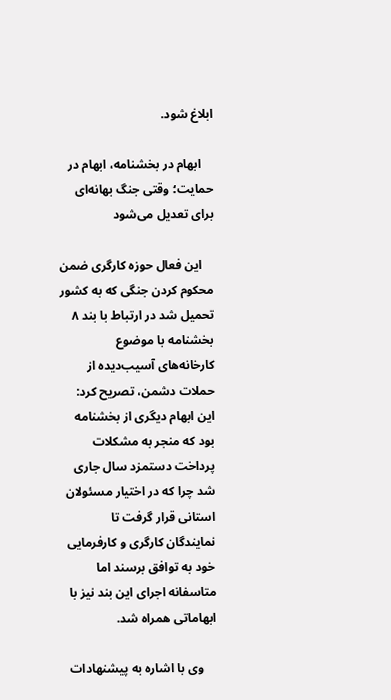ابلاغ شود.

    ابهام در بخشنامه، ابهام در حمایت؛ وقتی جنگ بهانه‌ای برای تعدیل می‌شود

    این فعال حوزه کارگری ضمن محکوم کردن جنگی که به کشور تحمیل شد در ارتباط با بند ۸ بخشنامه با موضوع کارخانه‌های آسیب‌دیده از حملات دشمن، تصریح کرد: این ابهام دیگری از بخشنامه بود که منجر به مشکلات پرداخت دستمزد سال جاری شد چرا که در اختیار مسئولان استانی قرار گرفت تا نمایندگان کارگری و کارفرمایی خود به توافق برسند اما متاسفانه اجرای این بند نیز با ابهاماتی همراه شد.

    وی با اشاره به پیشنهادات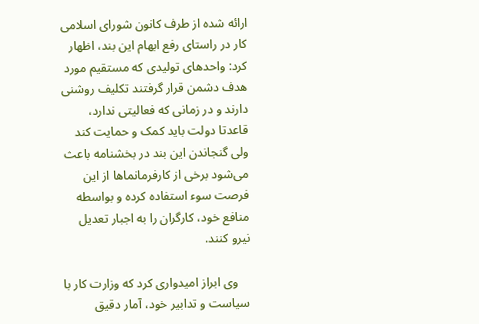ارائه شده از طرف کانون شورای اسلامی کار در راستای رفع ابهام این بند، اظهار کرد: واحدهای تولیدی که مستقیم مورد هدف دشمن قرار گرفتند تکلیف روشنی دارند و در زمانی که فعالیتی ندارد، قاعدتا دولت باید کمک و حمایت کند ولی گنجاندن این بند در بخشنامه باعث می‌شود برخی از کارفرمانماها از این فرصت سوء استفاده کرده و بواسطه منافع خود، کارگران را به اجبار تعدیل نیرو کنند.

    وی ابراز امیدواری کرد که وزارت کار با سیاست و تدابیر خود، آمار دقیق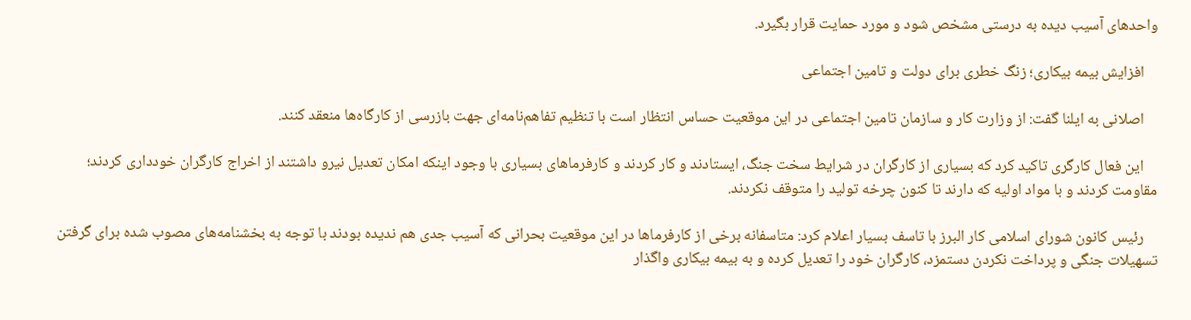واحدهای آسیب دیده به درستی مشخص شود و مورد حمایت قرار بگیرد.

    افزایش بیمه بیکاری؛ زنگ خطری برای دولت و تامین اجتماعی

    اصلانی به ایلنا گفت: از وزارت کار و سازمان تامین اجتماعی در این موقعیت حساس انتظار است با تنظیم تفاهم‌نامه‌ای جهت بازرسی از کارگاه‌ها منعقد کنند.

    این فعال کارگری تاکید کرد که بسیاری از کارگران در شرایط سخت جنگ، ایستادند و کار کردند و کارفرماهای بسیاری با وجود اینکه امکان تعدیل نیرو داشتند از اخراج کارگران خودداری کردند؛ مقاومت کردند و با مواد اولیه که دارند تا کنون چرخه تولید را متوقف نکردند.

    رئیس کانون شورای اسلامی کار البرز با تاسف بسیار اعلام کرد: متاسفانه برخی از کارفرماها در این موقعیت بحرانی که آسیب جدی هم ندیده بودند با توجه به بخشنامه‌های مصوب شده برای گرفتن تسهیلات جنگی و‌ پرداخت نکردن دستمزد، کارگران خود را تعدیل کرده و به بیمه بیکاری واگذار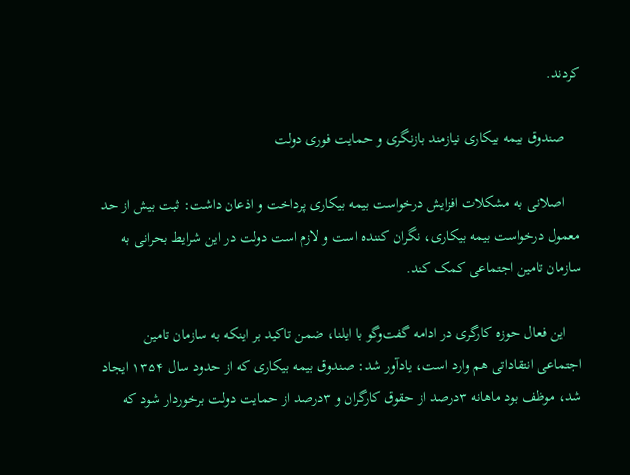کردند.

    صندوق بیمه بیکاری نیازمند بازنگری و حمایت فوری دولت

    اصلانی به مشکلات افزایش درخواست بیمه بیکاری پرداخت و اذعان داشت: ثبت بیش از حد معمول درخواست بیمه بیکاری، نگران کننده است و لازم است دولت در این شرایط بحرانی به سازمان تامین اجتماعی کمک کند.

    این فعال حوزه کارگری در ادامه گفت‌و‌گو با ایلنا، ضمن تاکید بر اینکه به سازمان تامین اجتماعی انتقاداتی هم وارد است، یادآور شد: صندوق بیمه بیکاری که از حدود سال ۱۳۵۴ ایجاد شد، موظف بود ماهانه ۳درصد از حقوق کارگران و ۳درصد از حمایت دولت برخوردار شود که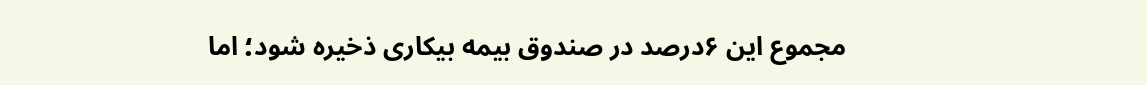مجموع این ۶درصد در صندوق بیمه بیکاری ذخیره شود؛ اما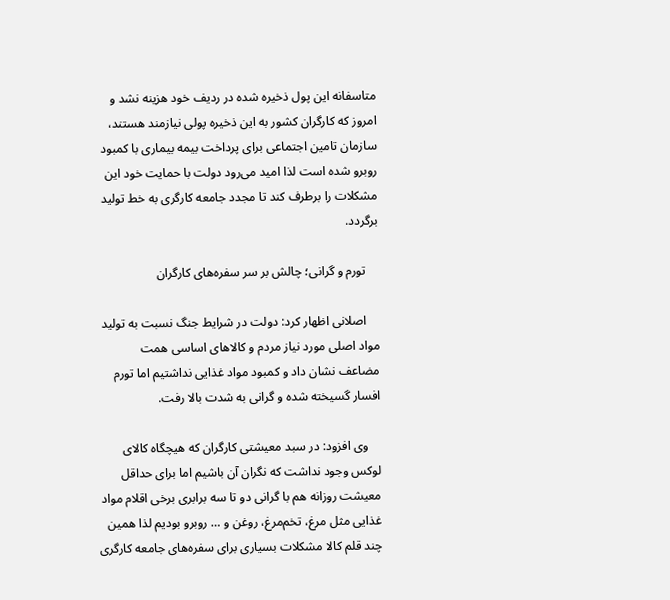متاسفانه این پول ذخیره شده در ردیف خود هزینه نشد و امروز که کارگران کشور به این ذخیره پولی نیازمند هستند، سازمان تامین اجتماعی برای پرداخت بیمه بیماری با کمبود روبرو شده است لذا امید می‌رود دولت با حمایت خود این مشکلات را برطرف کند تا مجدد جامعه کارگری به خط تولید برگردد.

    تورم و گرانی؛ چالش بر سر سفره‌های کارگران

    اصلانی اظهار کرد: دولت در شرایط جنگ‌ نسبت به تولید مواد اصلی مورد نیاز مردم و کالاهای اساسی همت مضاعف نشان داد و کمبود مواد غذایی نداشتیم اما تورم افسار گسیخته شده و گرانی به شدت بالا رفت.

    وی افزود: در سبد معیشتی کارگران که هیچگاه کالای لوکس وجود نداشت که نگران آن باشیم اما برای حداقل معیشت روزانه هم با گرانی دو تا سه برابری برخی اقلام مواد غذایی مثل مرغ، تخم‌مرغ، روغن و … روبرو بودیم لذا همین چند قلم کالا مشکلات بسیاری برای سفره‌های جامعه کارگری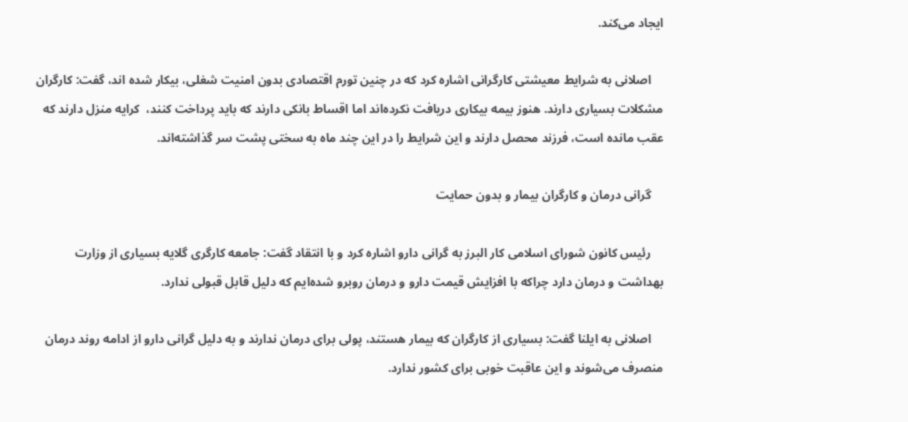ایجاد می‌کند.

    اصلانی به شرایط معیشتی کارگرانی اشاره کرد که در چنین تورم اقتصادی بدون امنیت شغلی، بیکار شده ‌اند، گفت: کارگران مشکلات بسیاری دارند. هنوز بیمه بیکاری دریافت نکرده‌اند اما اقساط بانکی دارند که باید پرداخت کنند،  کرایه منزل دارند که عقب مانده است، فرزند محصل دارند و این شرایط را در این چند ماه به سختی پشت سر گذاشته‌اند.

    گرانی درمان و کارگران بیمار و بدون حمایت

    رئیس کانون شورای اسلامی کار البرز به گرانی دارو اشاره کرد و با انتقاد گفت: جامعه کارگری گلایه بسیاری از وزارت بهداشت و درمان دارد چراکه با افزایش قیمت دارو و درمان روبرو شده‌ایم که دلیل قابل قبولی ندارد.

    اصلانی به ایلنا گفت: بسیاری از کارگران که بیمار هستند، پولی برای درمان ندارند و به دلیل گرانی دارو از ادامه روند درمان منصرف می‌شوند و این عاقبت خوبی برای کشور ندارد.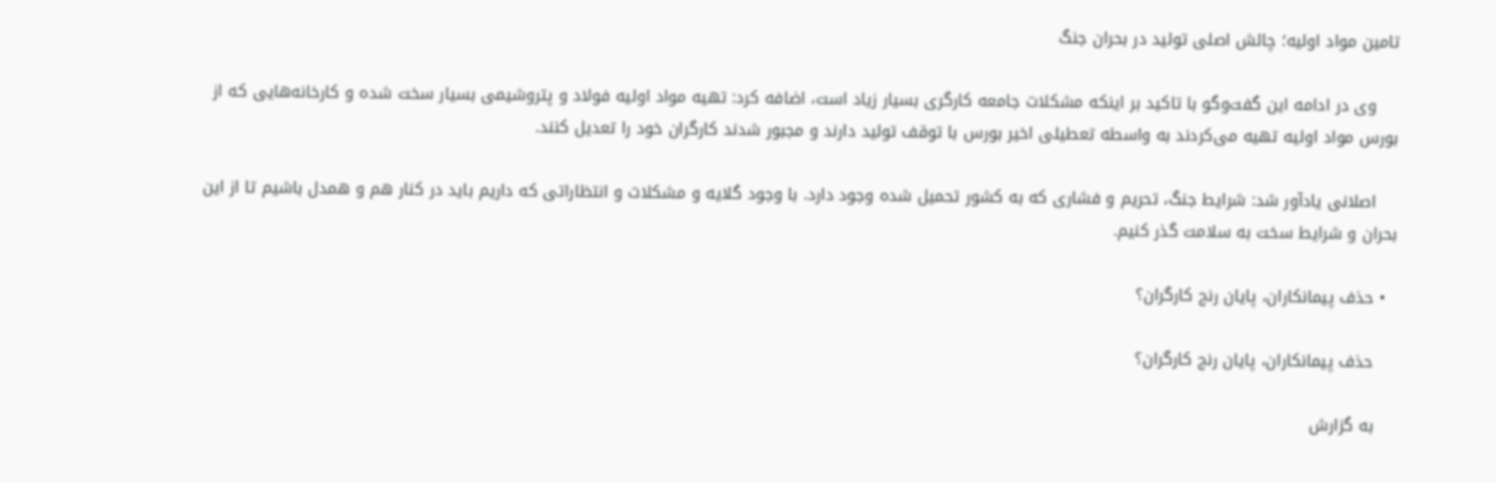تامین مواد اولیه؛ چالش اصلی تولید در بحران جنگ

    وی در ادامه این گفت‌وگو با تاکید بر اینکه مشکلات جامعه کارگری بسیار زیاد است، اضافه کرد: تهیه مواد اولیه فولاد و پتروشیمی بسیار سخت شده و کارخانه‌هایی که از بورس مواد اولیه تهیه می‌کردند به واسطه تعطیلی اخیر بورس با توقف تولید دارند و مجبور شدند کارگران خود را تعدیل کنند.

    اصلانی یادآور شد: شرایط جنگ، تحریم و فشاری که به کشور تحمیل شده وجود دارد. با وجود گلایه و مشکلات و انتظاراتی که داریم باید در کنار هم و همدل باشیم تا از این بحران و شرایط سخت به سلامت گذر کنیم.

  • حذف پیمانکاران، پایان رنج کارگران؟

    حذف پیمانکاران، پایان رنج کارگران؟

    به گزارش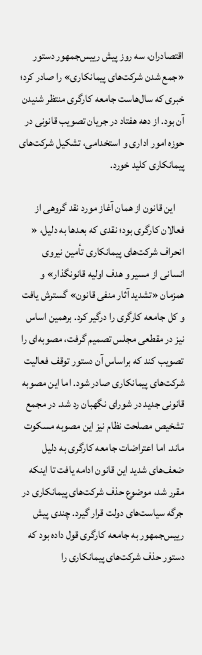اقتصادران، سه روز پیش رییس‌جمهور دستور «جمع شدن شرکت‌های پیمانکاری» را صادر کرد؛ خبری که سال‌هاست جامعه کارگری منتظر شنیدن آن بود. از دهه هفتاد در جریان تصویب قانونی در حوزه امور اداری و استخدامی، تشکیل شرکت‌های پیمانکاری کلید خورد.

    این قانون از همان آغاز مورد نقد گروهی از فعالان کارگری بود؛ نقدی که بعدها به دلیل، « انحراف شرکت‌های پیمانکاری تأمین نیروی انسانی از مسیر و هدف اولیه قانونگذار» و همزمان «تشدید آثار منفی قانون» گسترش یافت و کل جامعه کارگری را درگیر کرد. برهمین اساس نیز در مقطعی مجلس تصمیم گرفت، مصوبه‌ای را تصویب کند که براساس آن دستور توقف فعالیت شرکت‌های پیمانکاری صادر شود. اما این مصوبه قانونی جدید در شورای نگهبان رد شد. در مجمع تشخیص مصلحت نظام نیز این مصوبه مسکوت ماند. اما اعتراضات جامعه کارگری به دلیل ضعف‌های شدید این قانون ادامه یافت تا اینکه مقرر شد، موضوع حذف شرکت‌های پیمانکاری در جرگه سیاست‌های دولت قرار گیرد. چندی پیش رییس‌جمهور به جامعه کارگری قول داده بود که دستور حذف شرکت‌های پیمانکاری را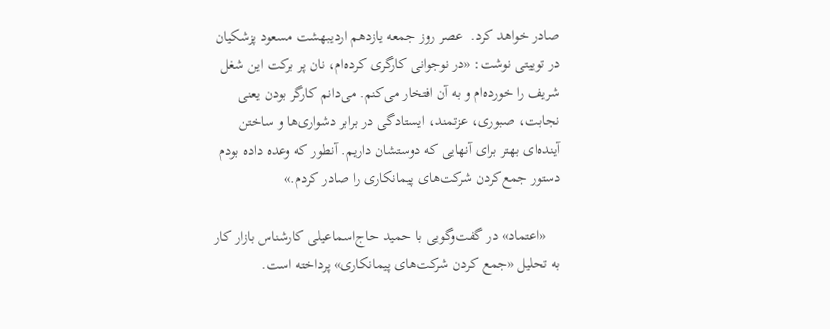صادر خواهد کرد.  عصر روز جمعه یازدهم اردیبهشت مسعود پزشکیان در توییتی نوشت: «در نوجوانی کارگری کرده‌ام، نان پر برکت این شغل شریف را خورده‌ام و به آن افتخار می‌کنم. می‌دانم کارگر بودن یعنی نجابت، صبوری، عزتمند، ایستادگی در برابر دشواری‌ها و ساختن آینده‌ای بهتر برای آنهایی که دوستشان داریم. آنطور که وعده داده ‌بودم دستور جمع‌کردن شرکت‌های پیمانکاری را صادر کردم.»

    «اعتماد» در گفت‌وگویی با حمید حاج‌اسماعیلی کارشناس بازار کار به تحلیل «جمع کردن شرکت‌های پیمانکاری» پرداخته است.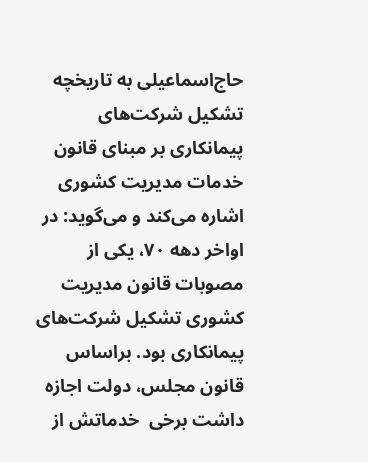حاج‌اسماعیلی به تاریخچه تشکیل شرکت‌های پیمانکاری بر مبنای قانون خدمات مدیریت کشوری اشاره می‌کند و می‌گوید: در اواخر دهه ۷۰، یکی از مصوبات قانون مدیریت کشوری تشکیل شرکت‌های پیمانکاری بود. براساس قانون مجلس، دولت اجازه داشت برخی  خدماتش از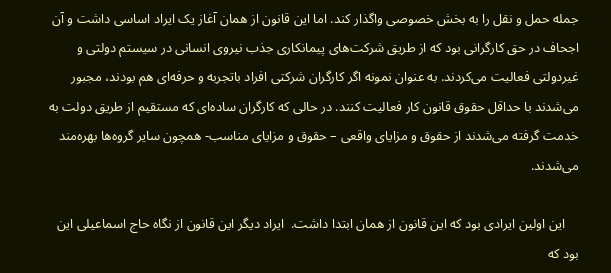جمله حمل و نقل را به بخش خصوصی واگذار کند. اما این قانون از همان آغاز یک ایراد اساسی داشت و آن اجحاف در حق کارگرانی بود که از طریق شرکت‌های پیمانکاری جذب نیروی انسانی در سیستم دولتی و غیردولتی فعالیت می‌کردند. به عنوان نمونه اگر کارگران شرکتی افراد باتجربه و حرفه‌ای هم بودند، مجبور می‌شدند با حداقل حقوق قانون کار فعالیت کنند. در حالی که کارگران ساده‌ای که مستقیم از طریق دولت به خدمت گرفته می‌شدند از حقوق و مزایای واقعی – حقوق و مزایای مناسب- همچون سایر گروه‌ها بهره‌مند می‌شدند.

    این اولین ایرادی بود که این قانون از همان ابتدا داشت.  ایراد دیگر این قانون از نگاه حاج ‌اسماعیلی این بود که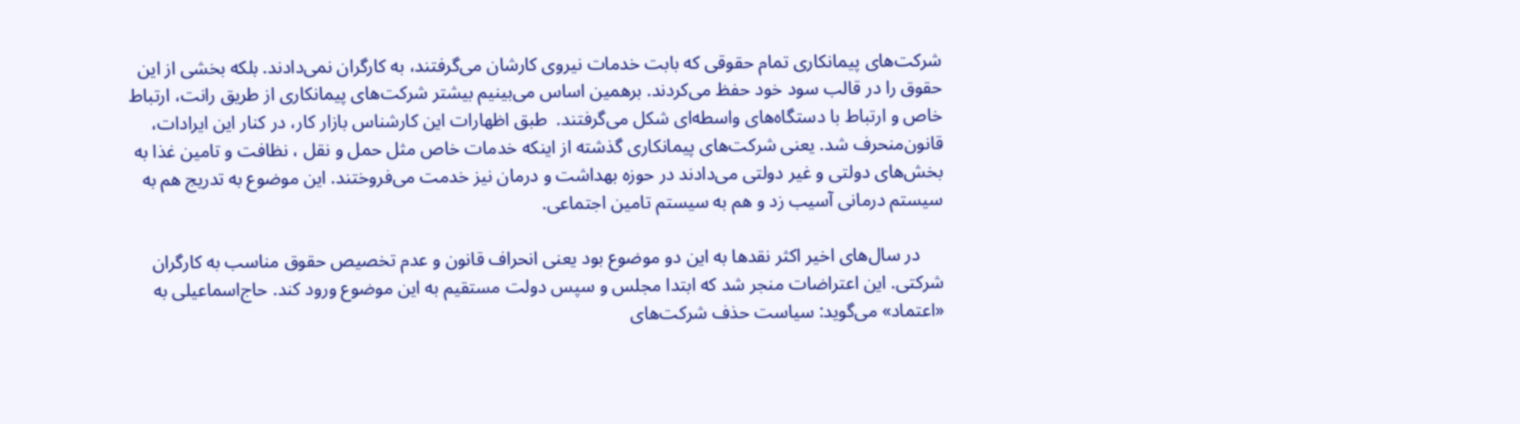شرکت‌های پیمانکاری تمام حقوقی که بابت خدمات نیروی کارشان می‌گرفتند، به کارگران نمی‌دادند. بلکه بخشی از این حقوق را در قالب سود خود حفظ می‌کردند. برهمین اساس می‌بینیم بیشتر شرکت‌های پیمانکاری از طریق رانت، ارتباط خاص و ارتباط با دستگاه‌های واسطه‌ای شکل می‌گرفتند.  طبق اظهارات این کارشناس بازار کار، در کنار این ایرادات، قانون‌منحرف شد. یعنی شرکت‌های پیمانکاری گذشته از اینکه خدمات خاص مثل حمل و نقل ، نظافت و تامین غذا به بخش‌های دولتی و غیر دولتی می‌دادند در حوزه بهداشت و درمان نیز خدمت می‌فروختند. این موضوع به تدریج هم به سیستم درمانی آسیب زد و هم به سیستم تامین اجتماعی.

     در سال‌های اخیر اکثر نقدها به این دو موضوع بود یعنی انحراف قانون و عدم تخصیص حقوق مناسب به کارگران شرکتی. این اعتراضات منجر شد که ابتدا مجلس و سپس دولت مستقیم به این موضوع ورود کند. حاج‌اسماعیلی به «اعتماد» می‌گوید: سیاست حذف شرکت‌های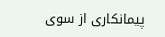پیمانکاری از سوی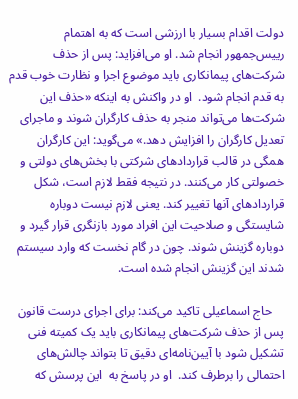دولت اقدام بسیار با ارزشی است که به اهتمام رییس‌جمهور انجام شد. او می‌افزاید: پس از حذف شرکت‌های پیمانکاری باید موضوع اجرا و نظارت خوب قدم به قدم انجام شود.  او در واکنش به اینکه «حذف این شرکت‌ها می‌تواند منجر به حذف کارگران شوند و ماجرای تعدیل کارگران را افزایش دهد.» می‌گوید: این کارگران همگی در قالب قراردادهای شرکتی با بخش‌های دولتی و خصولتی کار می‌کنند. در نتیجه فقط لازم است، شکل قراردادهای آنها تغییر کند. یعنی لازم نیست دوباره شایستگی و صلاحیت این افراد مورد بازنگری قرار گیرد و دوباره گزینش شوند. چون در گام نخست که وارد سیستم شدند این گزینش انجام شده است.

    حاج اسماعیلی تاکید می‌کند: برای اجرای درست قانون پس از حذف شرکت‌های پیمانکاری باید یک کمیته فنی تشکیل شود با آیین‌نامه‌ای دقیق تا بتواند چالش‌های احتمالی را برطرف کند.  او در پاسخ به  این پرسش که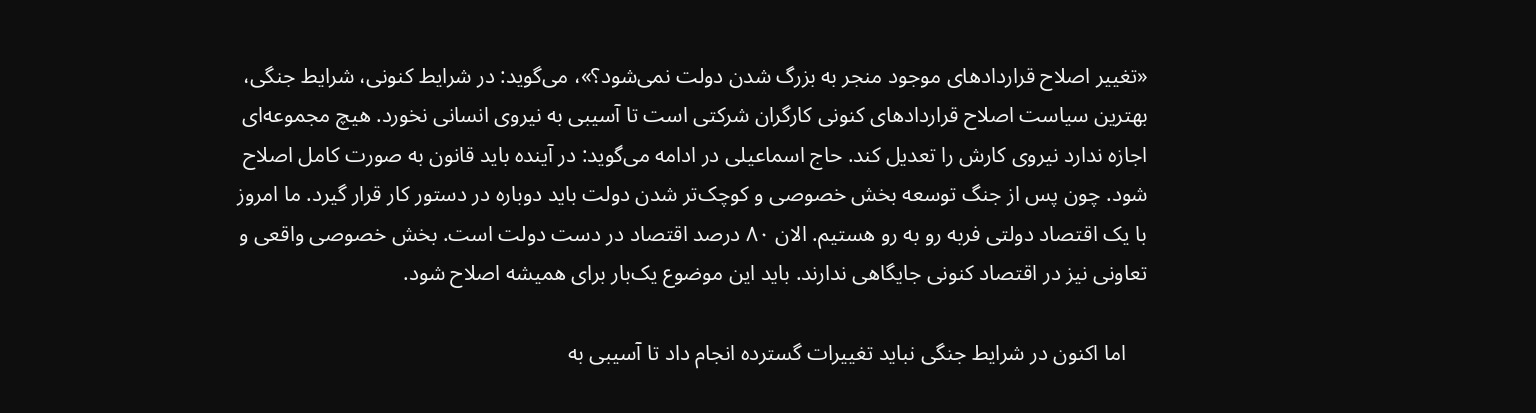«تغییر اصلاح قراردادهای موجود منجر به بزرگ شدن دولت نمی‌شود؟»، می‌گوید: در شرایط کنونی، شرایط جنگی، بهترین سیاست اصلاح قراردادهای کنونی کارگران شرکتی است تا آسیبی به نیروی انسانی نخورد. هیچ مجموعه‌ای اجازه ندارد نیروی کارش را تعدیل کند. حاج اسماعیلی در ادامه می‌گوید: در آینده باید قانون به صورت کامل اصلاح شود. چون پس از جنگ توسعه بخش خصوصی و کوچک‌تر شدن دولت باید دوباره در دستور کار قرار گیرد. ما امروز با یک اقتصاد دولتی فربه رو به رو هستیم. الان ۸۰ درصد اقتصاد در دست دولت است. بخش خصوصی واقعی و تعاونی نیز در اقتصاد کنونی جایگاهی ندارند. باید این موضوع یک‌بار برای همیشه اصلاح شود.

    اما اکنون در شرایط جنگی نباید تغییرات گسترده انجام داد تا آسیبی به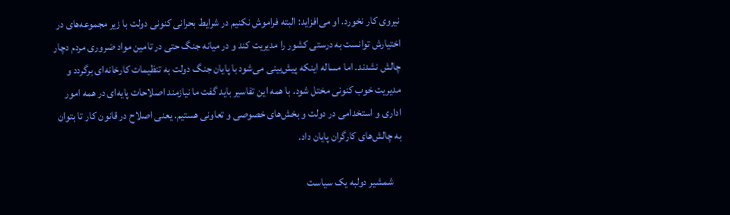نیروی کار نخورد. او می‌افزاید: البته فراموش نکنیم در شرایط بحرانی کنونی دولت با زیر مجموعه‌های در اختیارش توانست به درستی کشور را مدیریت کند و در میانه جنگ حتی در تامین مواد ضروری مردم دچار چالش نشدند. اما مساله اینکه پیش‌بینی می‌شود با پایان جنگ دولت به تنظیمات کارخانه‌ای برگردد و مدیریت خوب کنونی مختل شود. با همه این تفاسیر باید گفت ما نیازمند اصلاحات پایه‌ای در همه امور اداری و استخدامی در دولت و بخش‌های خصوصی و تعاونی هستیم. یعنی اصلاح در قانون کار تا بتوان به چالش‌های کارگران پایان داد.

    شمشیر دولبه یک سیاست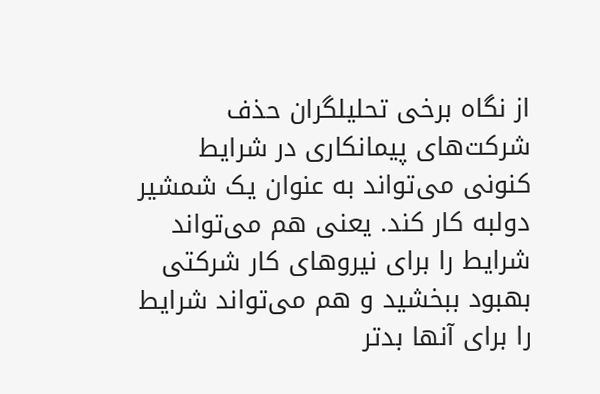از نگاه برخی تحلیلگران حذف شرکت‌های پیمانکاری در شرایط کنونی می‌تواند به عنوان یک شمشیر دولبه کار کند. یعنی هم می‌تواند شرایط را برای نیروهای کار شرکتی بهبود ببخشید و هم می‌تواند شرایط را برای آنها بدتر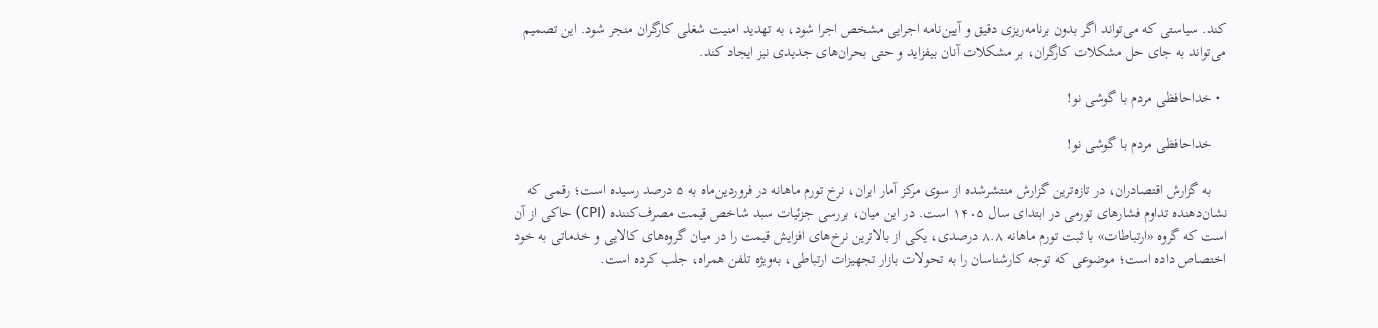کند. سیاستی که می‌تواند اگر بدون برنامه‌ریزی دقیق و آیین‌نامه اجرایی مشخص اجرا شود، به تهدید امنیت شغلی کارگران منجر شود. این تصمیم می‌تواند به جای حل مشکلات کارگران، بر مشکلات آنان بیفزاید و حتی بحران‌های جدیدی نیز ایجاد کند.

  • خداحافظی مردم با گوشی نو!

    خداحافظی مردم با گوشی نو!

    به گزارش اقتصادران، در تازه‌ترین گزارش منتشرشده از سوی مرکز آمار ایران، نرخ تورم ماهانه در فروردین‌ماه به ۵ درصد رسیده است؛ رقمی که نشان‌دهنده تداوم فشارهای تورمی در ابتدای سال ۱۴۰۵ است. در این میان، بررسی جزئیات سبد شاخص قیمت مصرف‌کننده (CPI) حاکی از آن است که گروه «ارتباطات» با ثبت تورم ماهانه ۸.۸ درصدی، یکی از بالاترین نرخ‌های افزایش قیمت را در میان گروه‌های کالایی و خدماتی به خود اختصاص داده است؛ موضوعی که توجه کارشناسان را به تحولات بازار تجهیزات ارتباطی، به‌ویژه تلفن همراه، جلب کرده است.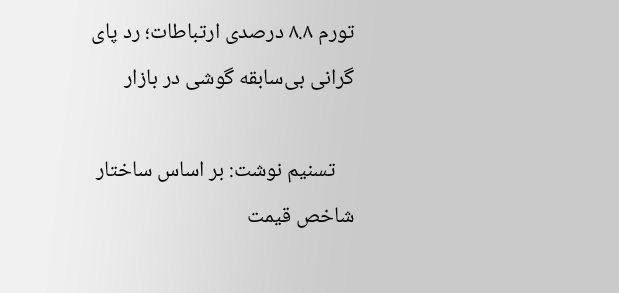تورم ۸.۸ درصدی ارتباطات؛ رد پای گرانی بی‌سابقه گوشی در بازار

    تسنیم نوشت: بر اساس ساختار شاخص قیمت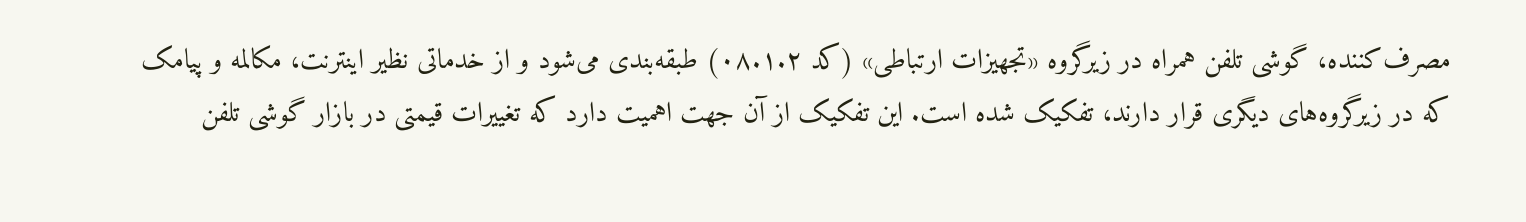مصرف‌کننده، گوشی تلفن همراه در زیرگروه «تجهیزات ارتباطی» (کد ۰۸.۱.۲) طبقه‌بندی می‌شود و از خدماتی نظیر اینترنت، مکالمه و پیامک که در زیرگروه‌های دیگری قرار دارند، تفکیک شده است. این تفکیک از آن جهت اهمیت دارد که تغییرات قیمتی در بازار گوشی تلفن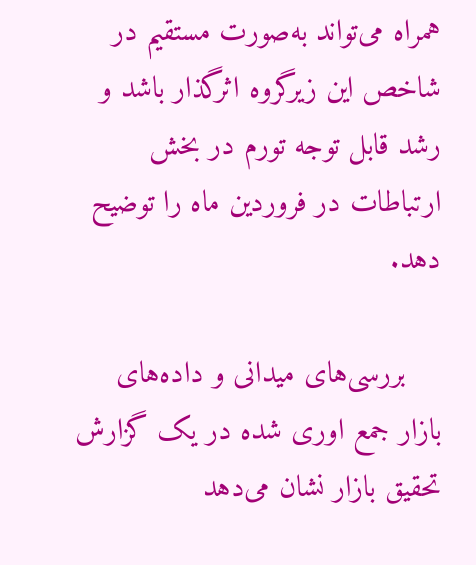همراه می‌تواند به‌صورت مستقیم در شاخص این زیرگروه اثرگذار باشد و رشد قابل توجه تورم در بخش ارتباطات در فروردین ماه را توضیح دهد.

    بررسی‌های میدانی و داده‌های بازار جمع اوری شده در یک گزارش تحقیق بازار نشان می‌دهد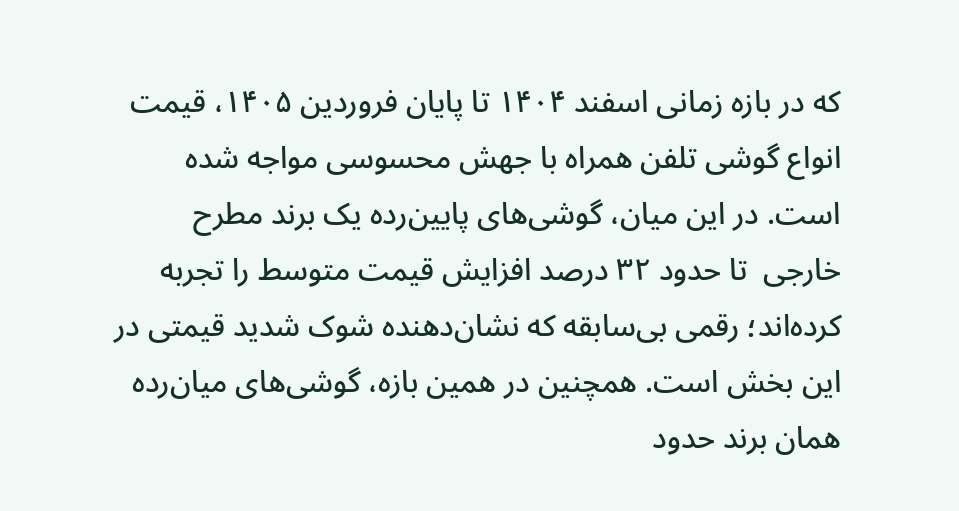که در بازه زمانی اسفند ۱۴۰۴ تا پایان فروردین ۱۴۰۵، قیمت انواع گوشی تلفن همراه با جهش محسوسی مواجه شده است. در این میان، گوشی‌های پایین‌رده یک برند مطرح خارجی  تا حدود ۳۲ درصد افزایش قیمت متوسط را تجربه کرده‌اند؛ رقمی بی‌سابقه که نشان‌دهنده شوک شدید قیمتی در این بخش است. همچنین در همین بازه، گوشی‌های میان‌رده همان برند حدود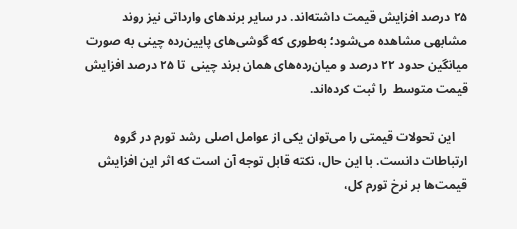۲۵ درصد افزایش قیمت داشته‌اند. در سایر برندهای وارداتی نیز روند مشابهی مشاهده می‌شود؛ به‌طوری که گوشی‌های پایین‌رده چینی به صورت میانگین حدود ۲۲ درصد و میان‌رده‌های همان برند چینی  تا ۲۵ درصد افزایش قیمت متوسط  را ثبت کرده‌اند.

    این تحولات قیمتی را می‌توان یکی از عوامل اصلی رشد تورم در گروه ارتباطات دانست. با این حال، نکته قابل توجه آن است که اثر این افزایش قیمت‌ها بر نرخ تورم کل،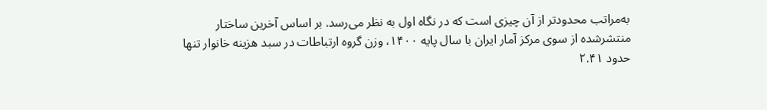به‌مراتب محدودتر از آن چیزی است که در نگاه اول به نظر می‌رسد. بر اساس آخرین ساختار منتشرشده از سوی مرکز آمار ایران با سال پایه ۱۴۰۰، وزن گروه ارتباطات در سبد هزینه خانوار تنها حدود ۲.۴۱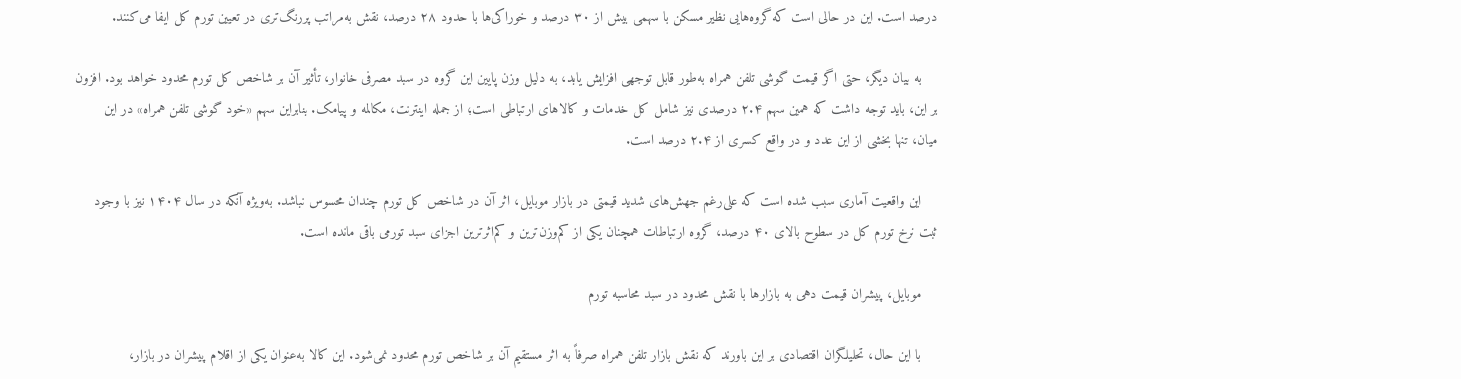درصد است. این در حالی است که گروه‌هایی نظیر مسکن با سهمی بیش از ۳۰ درصد و خوراکی‌ها با حدود ۲۸ درصد، نقش به‌مراتب پررنگ‌تری در تعیین تورم کل ایفا می‌کنند.

    به بیان دیگر، حتی اگر قیمت گوشی تلفن همراه به‌طور قابل توجهی افزایش یابد، به دلیل وزن پایین این گروه در سبد مصرفی خانوار، تأثیر آن بر شاخص کل تورم محدود خواهد بود. افزون بر این، باید توجه داشت که همین سهم ۲.۴ درصدی نیز شامل کل خدمات و کالاهای ارتباطی است؛ از جمله اینترنت، مکالمه و پیامک. بنابراین سهم «خود گوشی تلفن همراه» در این میان، تنها بخشی از این عدد و در واقع کسری از ۲.۴ درصد است.

    این واقعیت آماری سبب شده است که علی‌رغم جهش‌های شدید قیمتی در بازار موبایل، اثر آن در شاخص کل تورم چندان محسوس نباشد. به‌ویژه آنکه در سال ۱۴۰۴ نیز با وجود ثبت نرخ تورم کل در سطوح بالای ۴۰ درصد، گروه ارتباطات همچنان یکی از کم‌وزن‌ترین و کم‌اثرترین اجزای سبد تورمی باقی مانده است.

    موبایل، پیشران قیمت دهی به بازارها با نقش محدود در سبد محاسبه تورم

    با این حال، تحلیلگران اقتصادی بر این باورند که نقش بازار تلفن همراه صرفاً به اثر مستقیم آن بر شاخص تورم محدود نمی‌شود. این کالا به‌عنوان یکی از اقلام پیشران در بازار،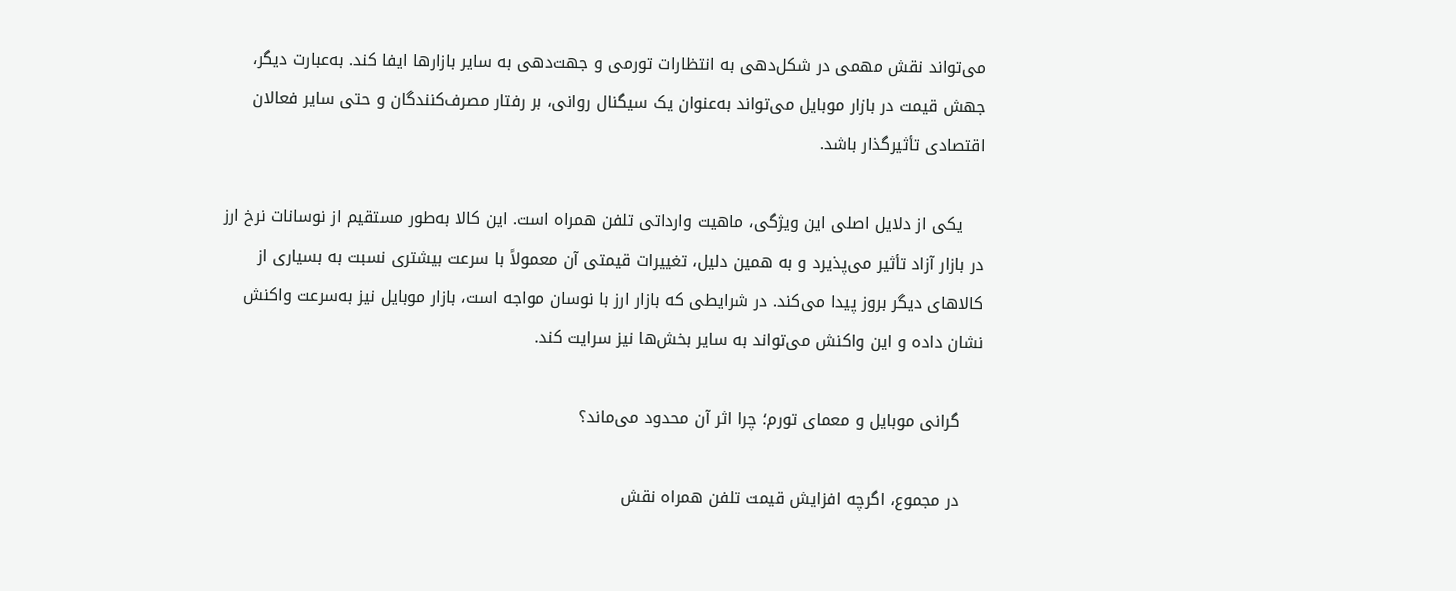می‌تواند نقش مهمی در شکل‌دهی به انتظارات تورمی و جهت‌دهی به سایر بازارها ایفا کند. به‌عبارت دیگر، جهش قیمت در بازار موبایل می‌تواند به‌عنوان یک سیگنال روانی، بر رفتار مصرف‌کنندگان و حتی سایر فعالان اقتصادی تأثیرگذار باشد.

    یکی از دلایل اصلی این ویژگی، ماهیت وارداتی تلفن همراه است. این کالا به‌طور مستقیم از نوسانات نرخ ارز در بازار آزاد تأثیر می‌پذیرد و به همین دلیل، تغییرات قیمتی آن معمولاً با سرعت بیشتری نسبت به بسیاری از کالاهای دیگر بروز پیدا می‌کند. در شرایطی که بازار ارز با نوسان مواجه است، بازار موبایل نیز به‌سرعت واکنش نشان داده و این واکنش می‌تواند به سایر بخش‌ها نیز سرایت کند.

    گرانی موبایل و معمای تورم؛ چرا اثر آن محدود می‌ماند؟

    در مجموع، اگرچه افزایش قیمت تلفن همراه نقش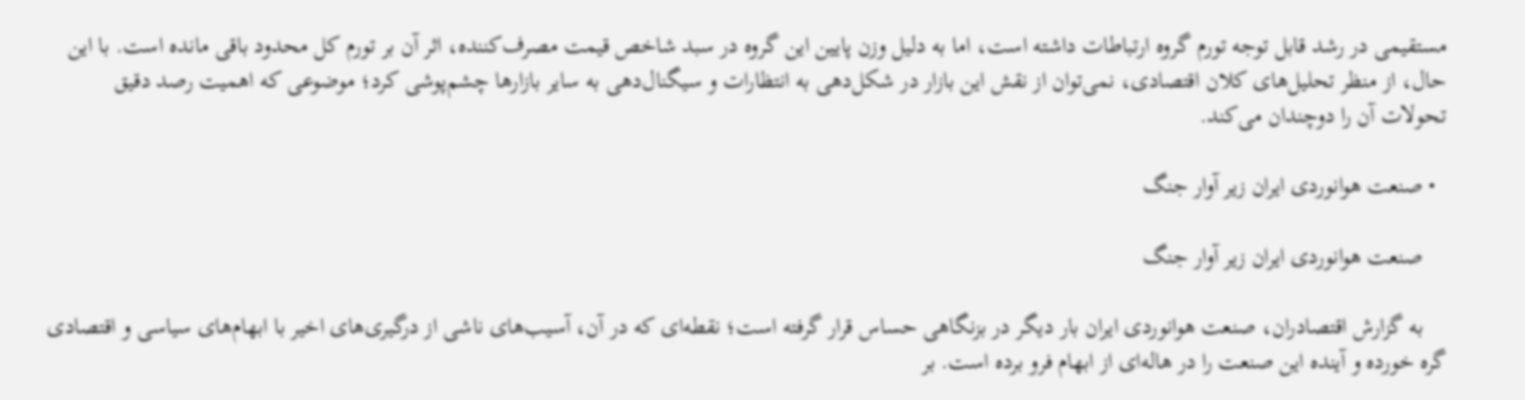مستقیمی در رشد قابل توجه تورم گروه ارتباطات داشته است، اما به دلیل وزن پایین این گروه در سبد شاخص قیمت مصرف‌کننده، اثر آن بر تورم کل محدود باقی مانده است. با این حال، از منظر تحلیل‌های کلان اقتصادی، نمی‌توان از نقش این بازار در شکل‌دهی به انتظارات و سیگنال‌دهی به سایر بازارها چشم‌پوشی کرد؛ موضوعی که اهمیت رصد دقیق تحولات آن را دوچندان می‌کند.

  • صنعت هوانوردی ایران زیر آوار جنگ

    صنعت هوانوردی ایران زیر آوار جنگ

    به گزارش اقتصادران، صنعت هوانوردی ایران بار دیگر در بزنگاهی حساس قرار گرفته است؛ نقطه‌ای که در آن، آسیب‌های ناشی از درگیری‌های اخیر با ابهام‌های سیاسی و اقتصادی گره خورده و آینده این صنعت را در هاله‌ای از ابهام فرو برده است. بر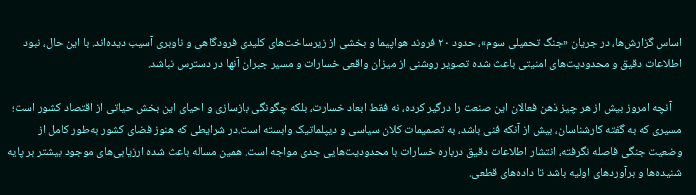اساس گزارش‌ها، در جریان «جنگ تحمیلی سوم»، حدود ۲۰ فروند هواپیما و بخشی از زیرساخت‌های کلیدی فرودگاهی و ناوبری آسیب دیده‌اند. با این حال، نبود اطلاعات دقیق و محدودیت‌های امنیتی باعث شده تصویر روشنی از میزان واقعی خسارات و مسیر جبران آنها در دسترس نباشد.

    آنچه امروز بیش از هر چیز ذهن فعالان این صنعت را درگیر کرده، نه فقط ابعاد خسارت، بلکه چگونگی بازسازی و احیای این بخش حیاتی از اقتصاد کشور است؛ مسیری که به گفته کارشناسان، بیش از آنکه فنی باشد، به تصمیمات کلان سیاسی و دیپلماتیک وابسته است.در شرایطی که هنوز فضای کشور به‌طور کامل از وضعیت جنگی فاصله نگرفته، انتشار اطلاعات دقیق درباره خسارات با محدودیت‌هایی جدی مواجه است. همین مساله باعث شده ارزیابی‌های موجود بیشتر بر پایه شنیده‌ها و برآوردهای اولیه باشد تا داده‌های قطعی.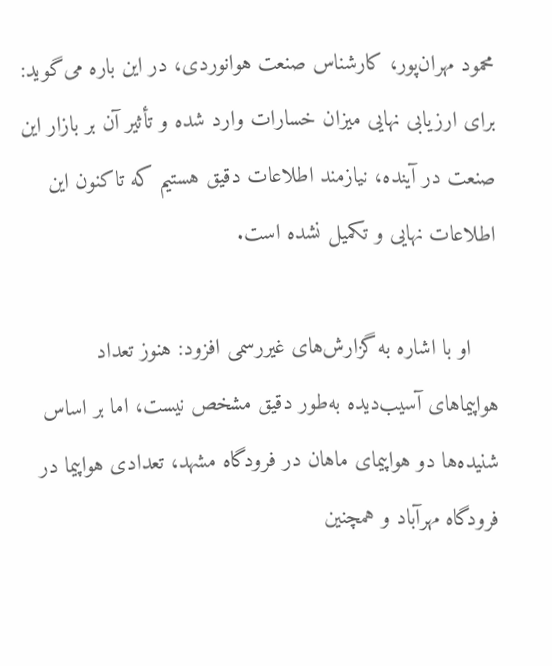محمود مهران‌پور، کارشناس صنعت هوانوردی، در این باره می‌گوید: برای ارزیابی نهایی میزان خسارات وارد شده و تأثیر آن بر بازار این صنعت در آینده، نیازمند اطلاعات دقیق هستیم که تاکنون این اطلاعات نهایی و تکمیل نشده است.

    او با اشاره به گزارش‌های غیررسمی افزود: هنوز تعداد هواپیماهای آسیب‌دیده به‌طور دقیق مشخص نیست، اما بر اساس شنیده‌ها دو هواپیمای ماهان در فرودگاه مشهد، تعدادی هواپیما در فرودگاه مهرآباد و همچنین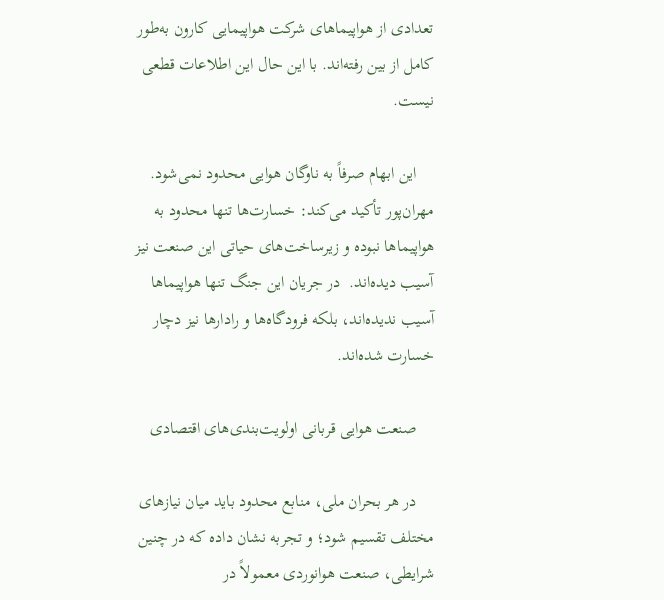تعدادی از هواپیماهای شرکت هواپیمایی کارون به‌طور کامل از بین رفته‌اند. با این حال این اطلاعات قطعی نیست.

    این ابهام صرفاً به ناوگان هوایی محدود نمی‌شود. مهران‌پور تأکید می‌کند: خسارت‌ها تنها محدود به هواپیماها نبوده و زیرساخت‌های حیاتی این صنعت نیز آسیب دیده‌اند.  در جریان این جنگ تنها هواپیماها آسیب ندیده‌اند، بلکه فرودگاه‌ها و رادارها نیز دچار خسارت شده‌اند.

    صنعت هوایی قربانی اولویت‌بندی‌های اقتصادی

    در هر بحران ملی، منابع محدود باید میان نیازهای مختلف تقسیم شود؛ و تجربه نشان داده که در چنین شرایطی، صنعت هوانوردی معمولاً در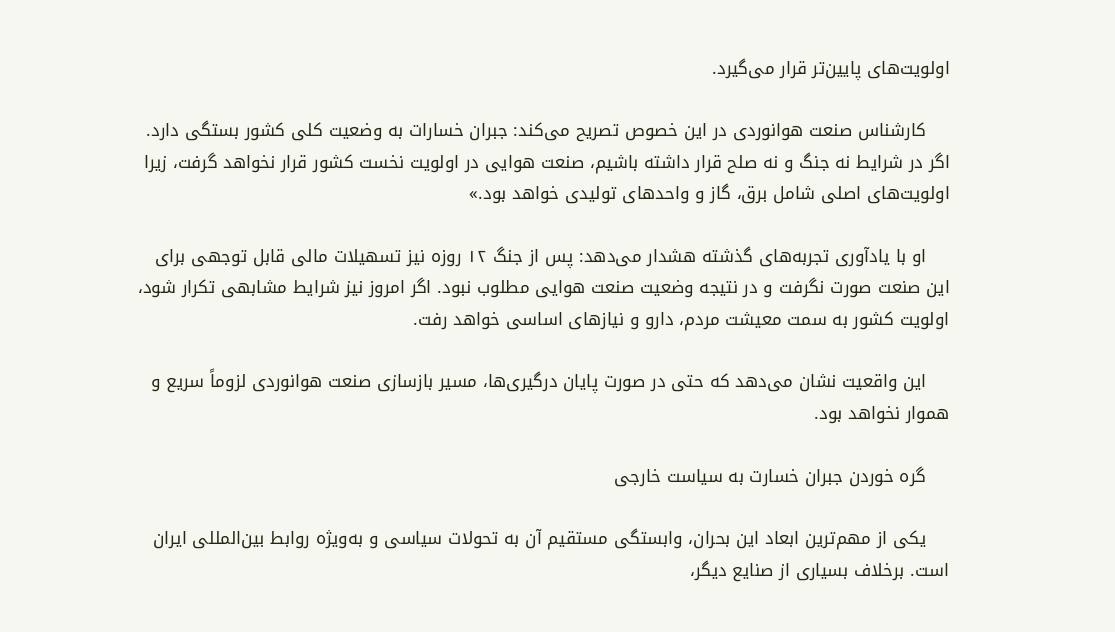اولویت‌های پایین‌تر قرار می‌گیرد.

    کارشناس صنعت هوانوردی در این خصوص تصریح می‌کند: جبران خسارات به وضعیت کلی کشور بستگی دارد. اگر در شرایط نه جنگ و نه صلح قرار داشته باشیم، صنعت هوایی در اولویت نخست کشور قرار نخواهد گرفت، زیرا اولویت‌های اصلی شامل برق، گاز و واحدهای تولیدی خواهد بود.»

    او با یادآوری تجربه‌های گذشته هشدار می‌دهد: پس از جنگ ۱۲ روزه نیز تسهیلات مالی قابل توجهی برای این صنعت صورت نگرفت و در نتیجه وضعیت صنعت هوایی مطلوب نبود. اگر امروز نیز شرایط مشابهی تکرار شود، اولویت کشور به سمت معیشت مردم، دارو و نیازهای اساسی خواهد رفت.

    این واقعیت نشان می‌دهد که حتی در صورت پایان درگیری‌ها، مسیر بازسازی صنعت هوانوردی لزوماً سریع و هموار نخواهد بود.

    گره خوردن جبران خسارت به سیاست خارجی

    یکی از مهم‌ترین ابعاد این بحران، وابستگی مستقیم آن به تحولات سیاسی و به‌ویژه روابط بین‌المللی ایران است. برخلاف بسیاری از صنایع دیگر،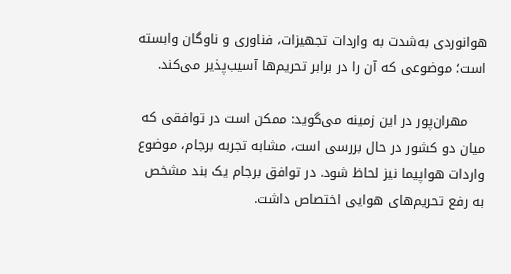هوانوردی به‌شدت به واردات تجهیزات، فناوری و ناوگان وابسته است؛ موضوعی که آن را در برابر تحریم‌ها آسیب‌پذیر می‌کند.

    مهران‌پور در این زمینه می‌گوید: ممکن است در توافقی که میان دو کشور در حال بررسی است، مشابه تجربه برجام، موضوع واردات هواپیما نیز لحاظ شود. در توافق برجام یک بند مشخص به رفع تحریم‌های هوایی اختصاص داشت.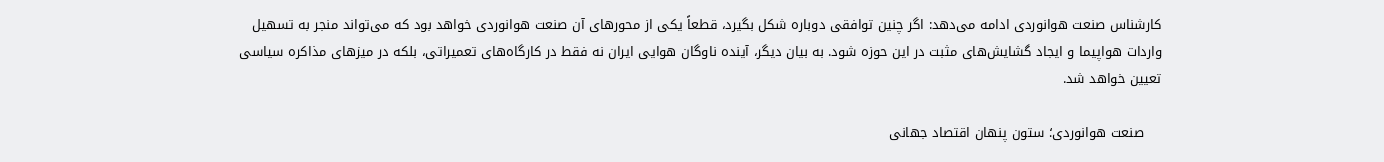کارشناس صنعت هوانوردی ادامه می‌دهد: اگر چنین توافقی دوباره شکل بگیرد، قطعاً یکی از محورهای آن صنعت هوانوردی خواهد بود که می‌تواند منجر به تسهیل واردات هواپیما و ایجاد گشایش‌های مثبت در این حوزه شود. به بیان دیگر، آینده ناوگان هوایی ایران نه فقط در کارگاه‌های تعمیراتی، بلکه در میزهای مذاکره سیاسی تعیین خواهد شد.

    صنعت هوانوردی؛ ستون پنهان اقتصاد جهانی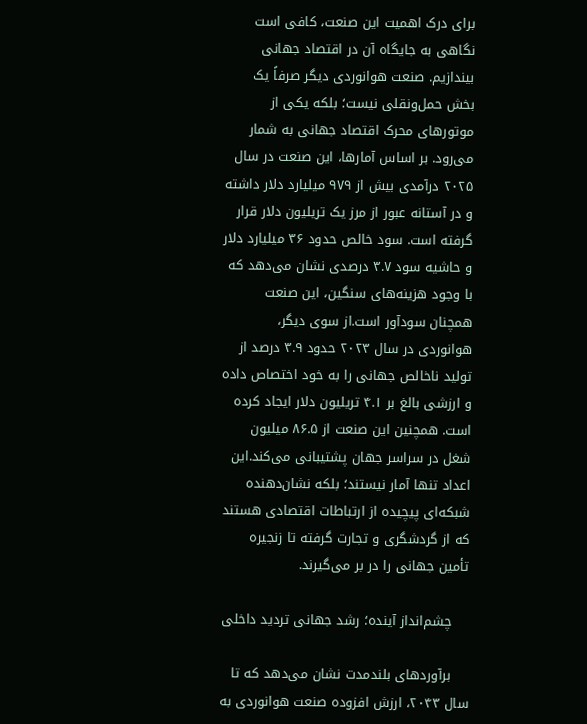برای درک اهمیت این صنعت، کافی است نگاهی به جایگاه آن در اقتصاد جهانی بیندازیم. صنعت هوانوردی دیگر صرفاً یک بخش حمل‌ونقلی نیست؛ بلکه یکی از موتورهای محرک اقتصاد جهانی به شمار می‌رود. بر اساس آمارها، این صنعت در سال ۲۰۲۵ درآمدی بیش از ۹۷۹ میلیارد دلار داشته و در آستانه عبور از مرز یک تریلیون دلار قرار گرفته است. سود خالص حدود ۳۶ میلیارد دلار و حاشیه سود ۳.۷ درصدی نشان می‌دهد که با وجود هزینه‌های سنگین، این صنعت همچنان سودآور است.از سوی دیگر، هوانوردی در سال ۲۰۲۳ حدود ۳.۹ درصد از تولید ناخالص جهانی را به خود اختصاص داده و ارزشی بالغ بر ۴.۱ تریلیون دلار ایجاد کرده است. همچنین این صنعت از ۸۶.۵ میلیون شغل در سراسر جهان پشتیبانی می‌کند.این اعداد تنها آمار نیستند؛ بلکه نشان‌دهنده شبکه‌ای پیچیده از ارتباطات اقتصادی هستند که از گردشگری و تجارت گرفته تا زنجیره تأمین جهانی را در بر می‌گیرند.

    چشم‌انداز آینده؛ رشد جهانی تردید داخلی

    برآوردهای بلندمدت نشان می‌دهد که تا سال ۲۰۴۳، ارزش افزوده صنعت هوانوردی به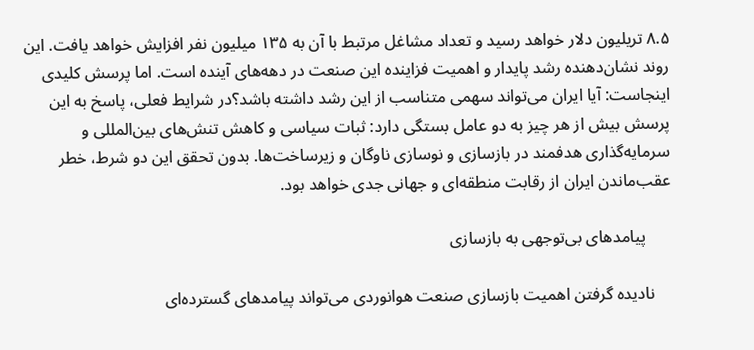۸.۵ تریلیون دلار خواهد رسید و تعداد مشاغل مرتبط با آن به ۱۳۵ میلیون نفر افزایش خواهد یافت. این روند نشان‌دهنده رشد پایدار و اهمیت فزاینده این صنعت در دهه‌های آینده است. اما پرسش کلیدی اینجاست: آیا ایران می‌تواند سهمی متناسب از این رشد داشته باشد؟در شرایط فعلی، پاسخ به این پرسش بیش از هر چیز به دو عامل بستگی دارد: ثبات سیاسی و کاهش تنش‌های بین‌المللی و سرمایه‌گذاری هدفمند در بازسازی و نوسازی ناوگان و زیرساخت‌ها. بدون تحقق این دو شرط، خطر عقب‌ماندن ایران از رقابت منطقه‌ای و جهانی جدی خواهد بود.

      پیامدهای بی‌توجهی به بازسازی

    نادیده گرفتن اهمیت بازسازی صنعت هوانوردی می‌تواند پیامدهای گسترده‌ای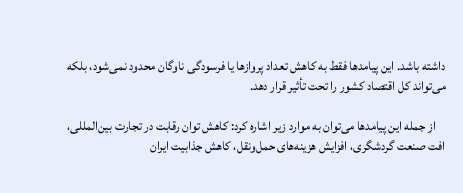داشته باشد. این پیامدها فقط به کاهش تعداد پروازها یا فرسودگی ناوگان محدود نمی‌شود، بلکه می‌تواند کل اقتصاد کشور را تحت تأثیر قرار دهد.

    از جمله این پیامدها می‌توان به موارد زیر اشاره کرد: کاهش توان رقابت در تجارت بین‌المللی، افت صنعت گردشگری، افزایش هزینه‌های حمل‌ونقل، کاهش جذابیت ایران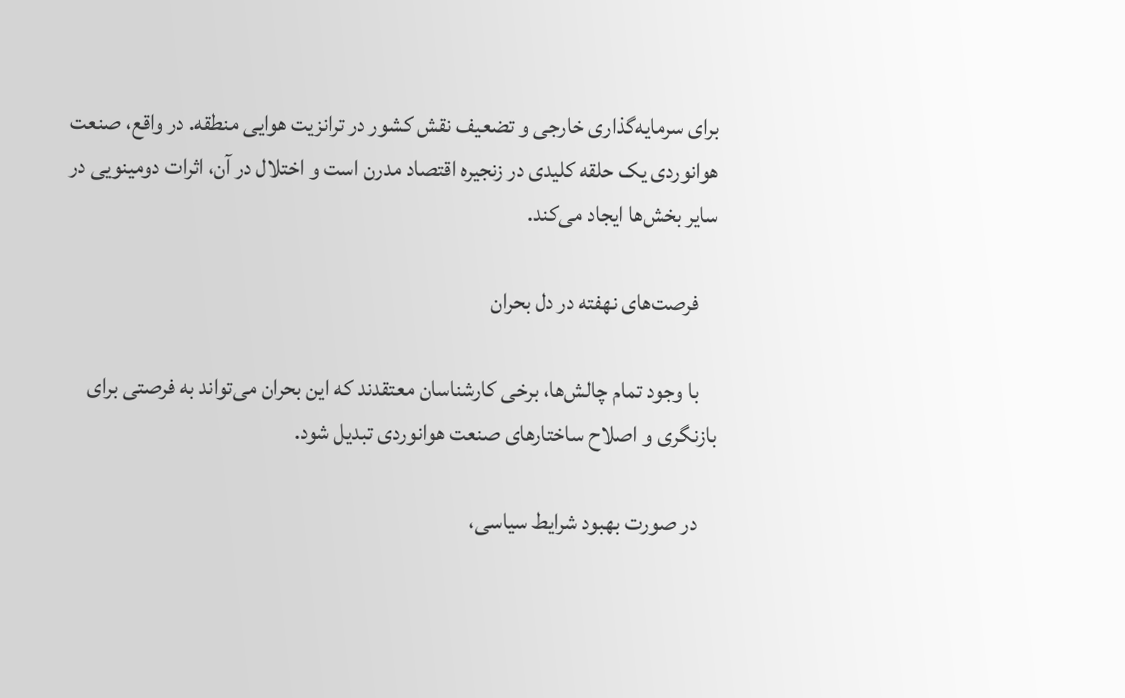برای سرمایه‌گذاری خارجی و تضعیف نقش کشور در ترانزیت هوایی منطقه. در واقع، صنعت هوانوردی یک حلقه کلیدی در زنجیره اقتصاد مدرن است و اختلال در آن، اثرات دومینویی در سایر بخش‌ها ایجاد می‌کند.

    فرصت‌های نهفته در دل بحران

    با وجود تمام چالش‌ها، برخی کارشناسان معتقدند که این بحران می‌تواند به فرصتی برای بازنگری و اصلاح ساختارهای صنعت هوانوردی تبدیل شود.

    در صورت بهبود شرایط سیاسی،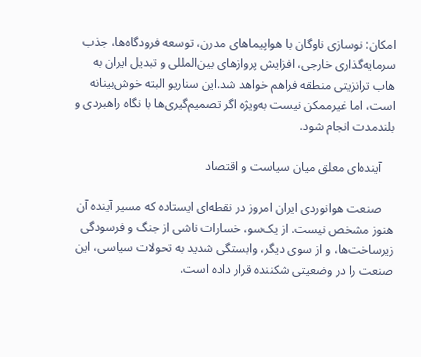امکان: نوسازی ناوگان با هواپیماهای مدرن، توسعه فرودگاه‌ها، جذب سرمایه‌گذاری خارجی، افزایش پروازهای بین‌المللی و تبدیل ایران به هاب ترانزیتی منطقه فراهم خواهد شد.این سناریو البته خوش‌بینانه است، اما غیرممکن نیست به‌ویژه اگر تصمیم‌گیری‌ها با نگاه راهبردی و بلندمدت انجام شود.

    آینده‌ای معلق میان سیاست و اقتصاد

    صنعت هوانوردی ایران امروز در نقطه‌ای ایستاده که مسیر آینده آن هنوز مشخص نیست. از یک‌سو، خسارات ناشی از جنگ و فرسودگی زیرساخت‌ها، و از سوی دیگر، وابستگی شدید به تحولات سیاسی، این صنعت را در وضعیتی شکننده قرار داده است.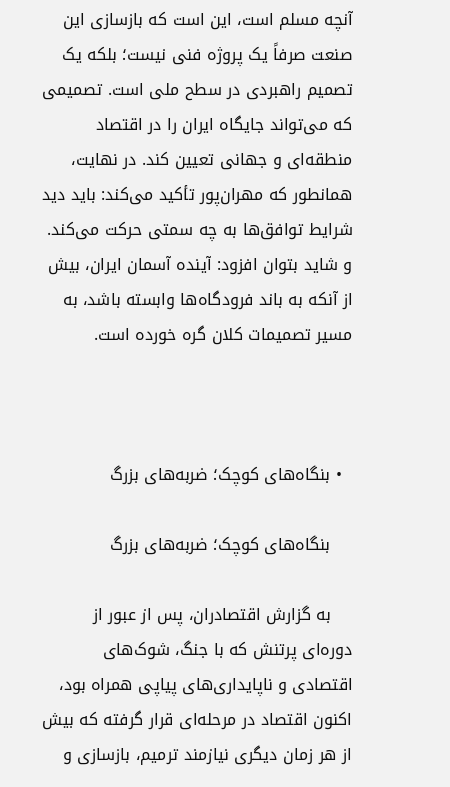آنچه مسلم است، این است که بازسازی این صنعت صرفاً یک پروژه فنی نیست؛ بلکه یک تصمیم راهبردی در سطح ملی است. تصمیمی که می‌تواند جایگاه ایران را در اقتصاد منطقه‌ای و جهانی تعیین کند. در نهایت، همانطور که مهران‌پور تأکید می‌کند: باید دید شرایط توافق‌ها به چه سمتی حرکت می‌کند. و شاید بتوان افزود: آینده آسمان ایران، بیش از آنکه به باند فرودگاه‌ها وابسته باشد، به مسیر تصمیمات کلان گره خورده است.



  • بنگاه‌های کوچک؛ ضربه‌های بزرگ

    بنگاه‌های کوچک؛ ضربه‌های بزرگ

    به گزارش اقتصادران، پس از عبور از دوره‌ای پرتنش که با جنگ، شوک‌های اقتصادی و ناپایداری‌های پیاپی همراه بود، اکنون اقتصاد در مرحله‌ای قرار گرفته که بیش از هر زمان دیگری نیازمند ترمیم، بازسازی و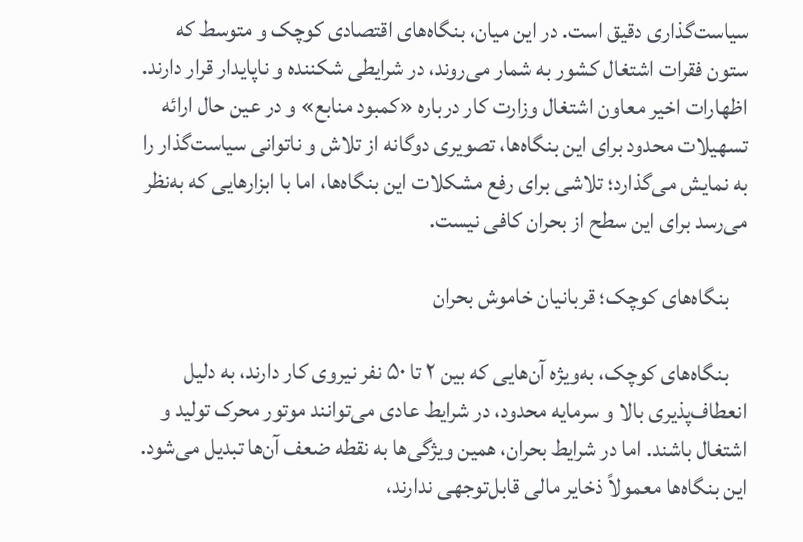سیاست‌گذاری دقیق است. در این میان، بنگاه‌های اقتصادی کوچک و متوسط که ستون فقرات اشتغال کشور به شمار می‌روند، در شرایطی شکننده و ناپایدار قرار دارند. اظهارات اخیر معاون اشتغال وزارت کار درباره «کمبود منابع» و در عین حال ارائه تسهیلات محدود برای این بنگاه‌ها، تصویری دوگانه از تلاش و ناتوانی سیاست‌گذار را به نمایش می‌گذارد؛ تلاشی برای رفع مشکلات این بنگاه‌ها، اما با ابزارهایی که به‌نظر می‌رسد برای این سطح از بحران کافی نیست.

    بنگاه‌های کوچک؛ قربانیان خاموش بحران

    بنگاه‌های کوچک، به‌ویژه آن‌هایی که بین ۲ تا ۵۰ نفر نیروی کار دارند، به دلیل انعطاف‌پذیری بالا و سرمایه محدود، در شرایط عادی می‌توانند موتور محرک تولید و اشتغال باشند. اما در شرایط بحران، همین ویژگی‌ها به نقطه ضعف آن‌ها تبدیل می‌شود. این بنگاه‌ها معمولاً ذخایر مالی قابل‌توجهی ندارند،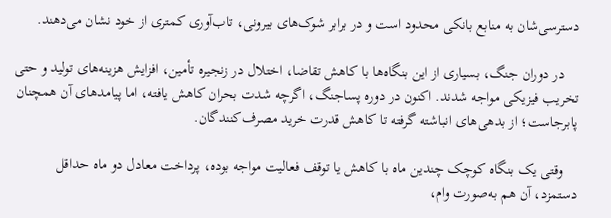دسترسی‌شان به منابع بانکی محدود است و در برابر شوک‌های بیرونی، تاب‌آوری کمتری از خود نشان می‌دهند.

    در دوران جنگ، بسیاری از این بنگاه‌ها با کاهش تقاضا، اختلال در زنجیره تأمین، افزایش هزینه‌های تولید و حتی تخریب فیزیکی مواجه شدند. اکنون در دوره پساجنگ، اگرچه شدت بحران کاهش یافته، اما پیامدهای آن همچنان پابرجاست؛ از بدهی‌های انباشته گرفته تا کاهش قدرت خرید مصرف‌کنندگان.

    وقتی یک بنگاه کوچک چندین ماه با کاهش یا توقف فعالیت مواجه بوده، پرداخت معادل دو ماه حداقل دستمزد، آن هم به‌صورت وام،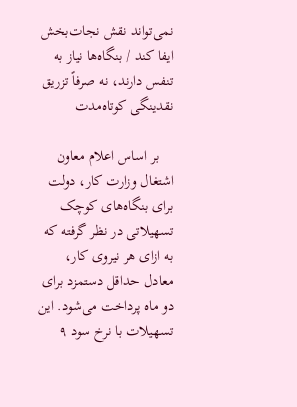نمی‌تواند نقش نجات‌بخش ایفا کند / بنگاه‌ها نیاز به تنفس دارند، نه صرفاً تزریق نقدینگی کوتاه‌مدت

    بر اساس اعلام معاون اشتغال وزارت کار، دولت برای بنگاه‌های کوچک تسهیلاتی در نظر گرفته که به ازای هر نیروی کار، معادل حداقل دستمزد برای دو ماه پرداخت می‌شود. این تسهیلات با نرخ سود ۹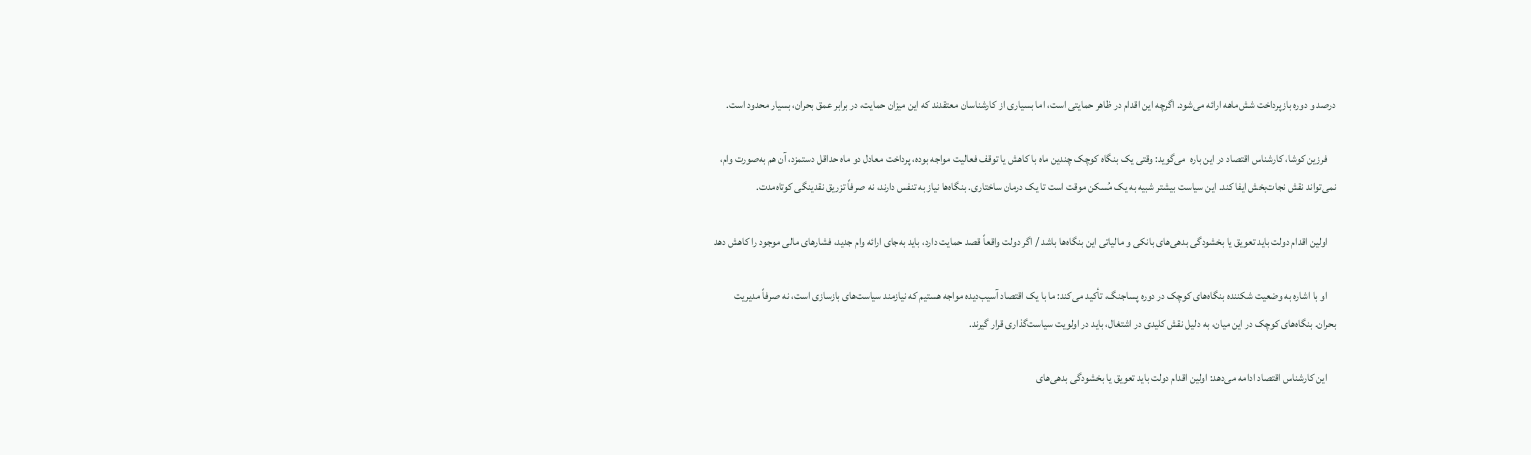درصد و دوره بازپرداخت شش‌ماهه ارائه می‌شود. اگرچه این اقدام در ظاهر حمایتی است، اما بسیاری از کارشناسان معتقدند که این میزان حمایت، در برابر عمق بحران، بسیار محدود است.

    فرزین کوشا، کارشناس اقتصاد در این باره  می‌گوید: وقتی یک بنگاه کوچک چندین ماه با کاهش یا توقف فعالیت مواجه بوده، پرداخت معادل دو ماه حداقل دستمزد، آن هم به‌صورت وام، نمی‌تواند نقش نجات‌بخش ایفا کند. این سیاست بیشتر شبیه به یک مُسکن موقت است تا یک درمان ساختاری. بنگاه‌ها نیاز به تنفس دارند، نه صرفاً تزریق نقدینگی کوتاه‌مدت.

    اولین اقدام دولت باید تعویق یا بخشودگی بدهی‌های بانکی و مالیاتی این بنگاه‌ها باشد / اگر دولت واقعاً قصد حمایت دارد، باید به‌جای ارائه وام جدید، فشارهای مالی موجود را کاهش دهد

    او با اشاره به وضعیت شکننده بنگاه‌های کوچک در دوره پساجنگ، تأکید می‌کند: ما با یک اقتصاد آسیب‌دیده مواجه هستیم که نیازمند سیاست‌های بازسازی است، نه صرفاً مدیریت بحران. بنگاه‌های کوچک در این میان، به دلیل نقش کلیدی در اشتغال، باید در اولویت سیاست‌گذاری قرار گیرند.

    این کارشناس اقتصاد ادامه می‌دهد: اولین اقدام دولت باید تعویق یا بخشودگی بدهی‌های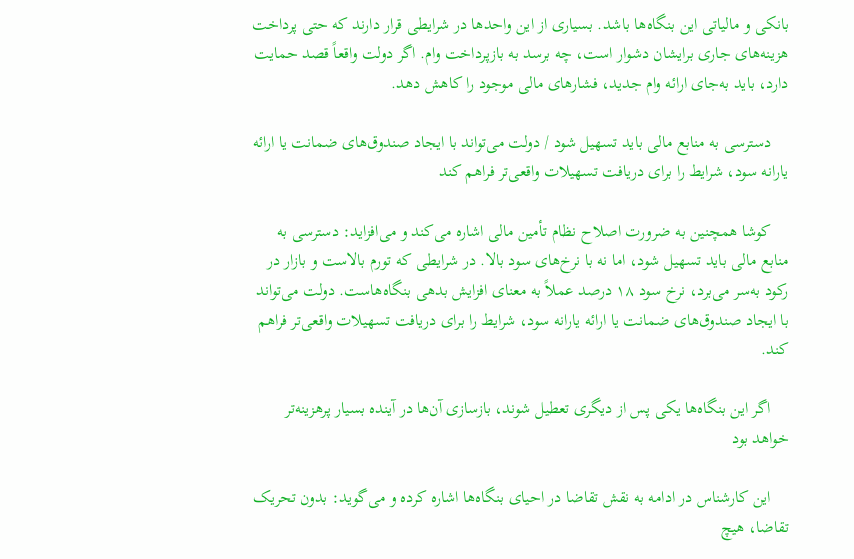بانکی و مالیاتی این بنگاه‌ها باشد. بسیاری از این واحدها در شرایطی قرار دارند که حتی پرداخت هزینه‌های جاری برایشان دشوار است، چه برسد به بازپرداخت وام. اگر دولت واقعاً قصد حمایت دارد، باید به‌جای ارائه وام جدید، فشارهای مالی موجود را کاهش دهد.

    دسترسی به منابع مالی باید تسهیل شود / دولت می‌تواند با ایجاد صندوق‌های ضمانت یا ارائه یارانه سود، شرایط را برای دریافت تسهیلات واقعی‌تر فراهم کند

    کوشا همچنین به ضرورت اصلاح نظام تأمین مالی اشاره می‌کند و می‌افزاید: دسترسی به منابع مالی باید تسهیل شود، اما نه با نرخ‌های سود بالا. در شرایطی که تورم بالاست و بازار در رکود به‌سر می‌برد، نرخ سود ۱۸ درصد عملاً به معنای افزایش بدهی بنگاه‌هاست. دولت می‌تواند با ایجاد صندوق‌های ضمانت یا ارائه یارانه سود، شرایط را برای دریافت تسهیلات واقعی‌تر فراهم کند.

    اگر این بنگاه‌ها یکی پس از دیگری تعطیل شوند، بازسازی آن‌ها در آینده بسیار پرهزینه‌تر خواهد بود

    این کارشناس در ادامه به نقش تقاضا در احیای بنگاه‌ها اشاره کرده و می‌گوید: بدون تحریک تقاضا، هیچ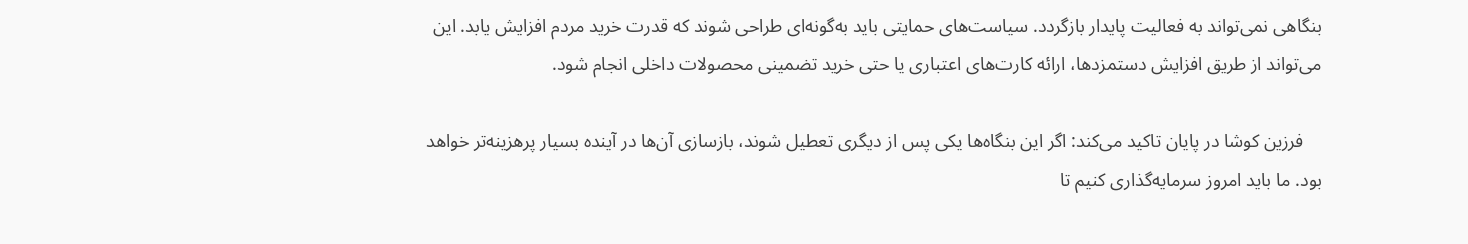بنگاهی نمی‌تواند به فعالیت پایدار بازگردد. سیاست‌های حمایتی باید به‌گونه‌ای طراحی شوند که قدرت خرید مردم افزایش یابد. این می‌تواند از طریق افزایش دستمزدها، ارائه کارت‌های اعتباری یا حتی خرید تضمینی محصولات داخلی انجام شود.

    فرزین کوشا در پایان تاکید می‌کند: اگر این بنگاه‌ها یکی پس از دیگری تعطیل شوند، بازسازی آن‌ها در آینده بسیار پرهزینه‌تر خواهد بود. ما باید امروز سرمایه‌گذاری کنیم تا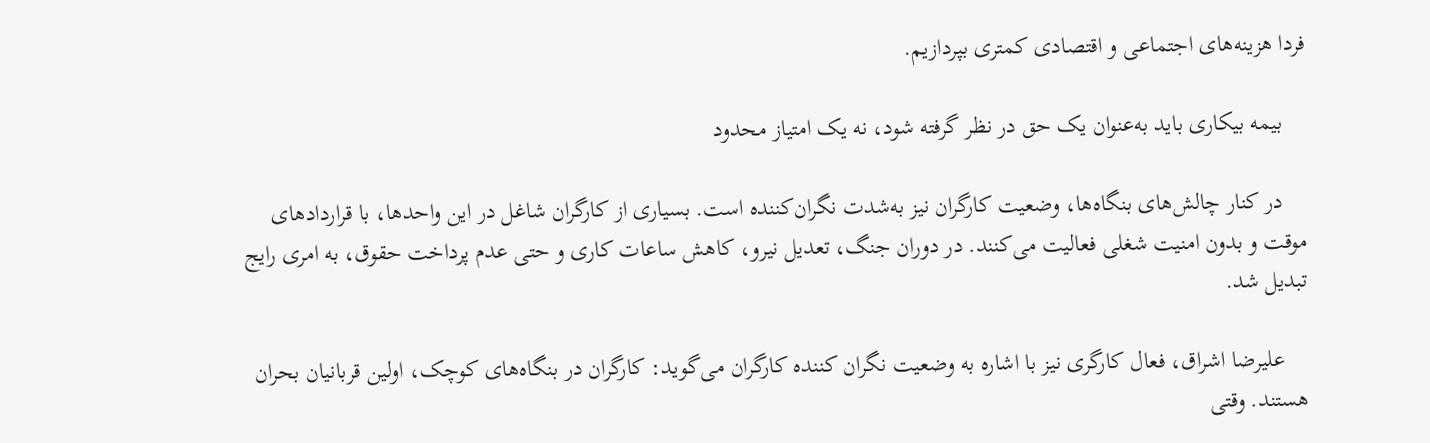فردا هزینه‌های اجتماعی و اقتصادی کمتری بپردازیم.

    بیمه بیکاری باید به‌عنوان یک حق در نظر گرفته شود، نه یک امتیاز محدود

    در کنار چالش‌های بنگاه‌ها، وضعیت کارگران نیز به‌شدت نگران‌کننده است. بسیاری از کارگران شاغل در این واحدها، با قراردادهای موقت و بدون امنیت شغلی فعالیت می‌کنند. در دوران جنگ، تعدیل نیرو، کاهش ساعات کاری و حتی عدم پرداخت حقوق، به امری رایج تبدیل شد.

    علیرضا اشراق، فعال کارگری نیز با اشاره به وضعیت نگران کننده کارگران می‌گوید: کارگران در بنگاه‌های کوچک، اولین قربانیان بحران هستند. وقتی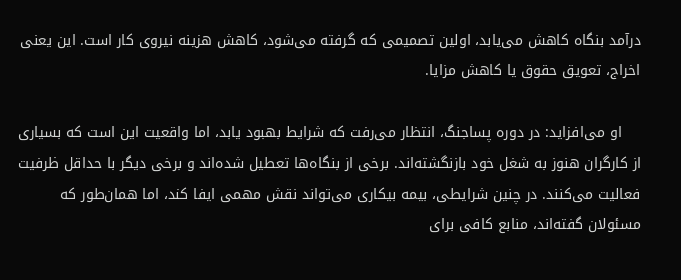درآمد بنگاه کاهش می‌یابد، اولین تصمیمی که گرفته می‌شود، کاهش هزینه نیروی کار است. این یعنی اخراج، تعویق حقوق یا کاهش مزایا.

    او می‌افزاید: در دوره پساجنگ، انتظار می‌رفت که شرایط بهبود یابد، اما واقعیت این است که بسیاری از کارگران هنوز به شغل خود بازنگشته‌اند. برخی از بنگاه‌ها تعطیل شده‌اند و برخی دیگر با حداقل ظرفیت فعالیت می‌کنند. در چنین شرایطی، بیمه بیکاری می‌تواند نقش مهمی ایفا کند، اما همان‌طور که مسئولان گفته‌اند، منابع کافی برای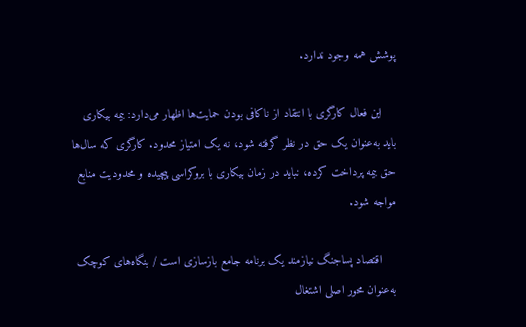پوشش همه وجود ندارد.

    این فعال کارگری با انتقاد از ناکافی بودن حمایت‌ها اظهار می‌دارد: بیمه بیکاری باید به‌عنوان یک حق در نظر گرفته شود، نه یک امتیاز محدود. کارگری که سال‌ها حق بیمه پرداخت کرده، نباید در زمان بیکاری با بروکراسی پیچیده و محدودیت منابع مواجه شود.

    اقتصاد پساجنگ نیازمند یک برنامه جامع بازسازی است / بنگاه‌های کوچک به‌عنوان محور اصلی اشتغال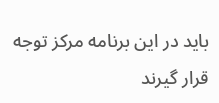باید در این برنامه مرکز توجه قرار گیرند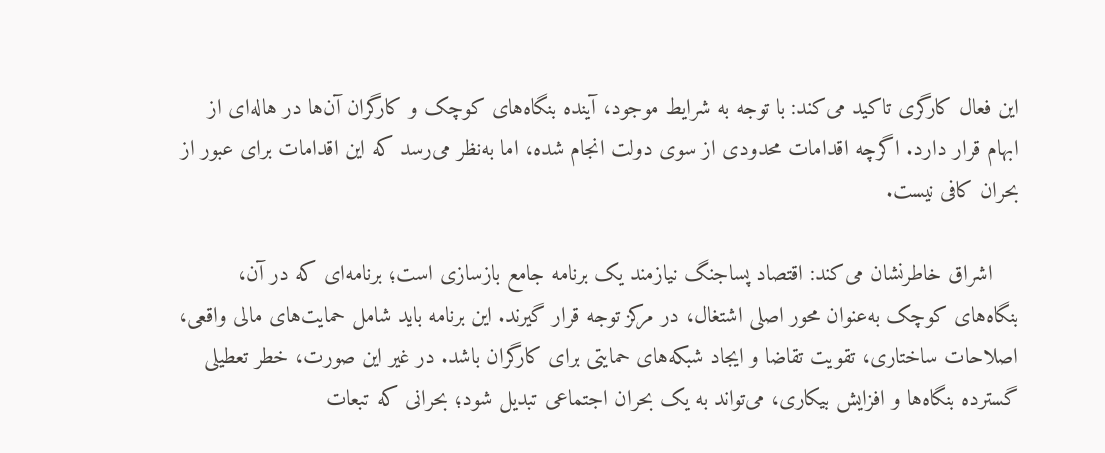این فعال کارگری تاکید می‌کند: با توجه به شرایط موجود، آینده بنگاه‌های کوچک و کارگران آن‌ها در هاله‌ای از ابهام قرار دارد. اگرچه اقدامات محدودی از سوی دولت انجام شده، اما به‌نظر می‌رسد که این اقدامات برای عبور از بحران کافی نیست.

    اشراق خاطرنشان می‌کند: اقتصاد پساجنگ نیازمند یک برنامه جامع بازسازی است؛ برنامه‌ای که در آن، بنگاه‌های کوچک به‌عنوان محور اصلی اشتغال، در مرکز توجه قرار گیرند. این برنامه باید شامل حمایت‌های مالی واقعی، اصلاحات ساختاری، تقویت تقاضا و ایجاد شبکه‌های حمایتی برای کارگران باشد. در غیر این صورت، خطر تعطیلی گسترده بنگاه‌ها و افزایش بیکاری، می‌تواند به یک بحران اجتماعی تبدیل شود؛ بحرانی که تبعات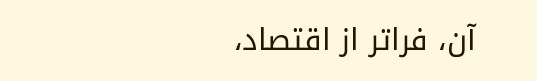آن، فراتر از اقتصاد،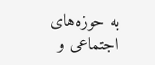به حوزه‌های اجتماعی و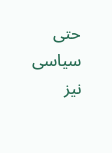حتی سیاسی نیز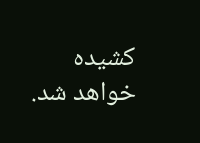کشیده خواهد شد.